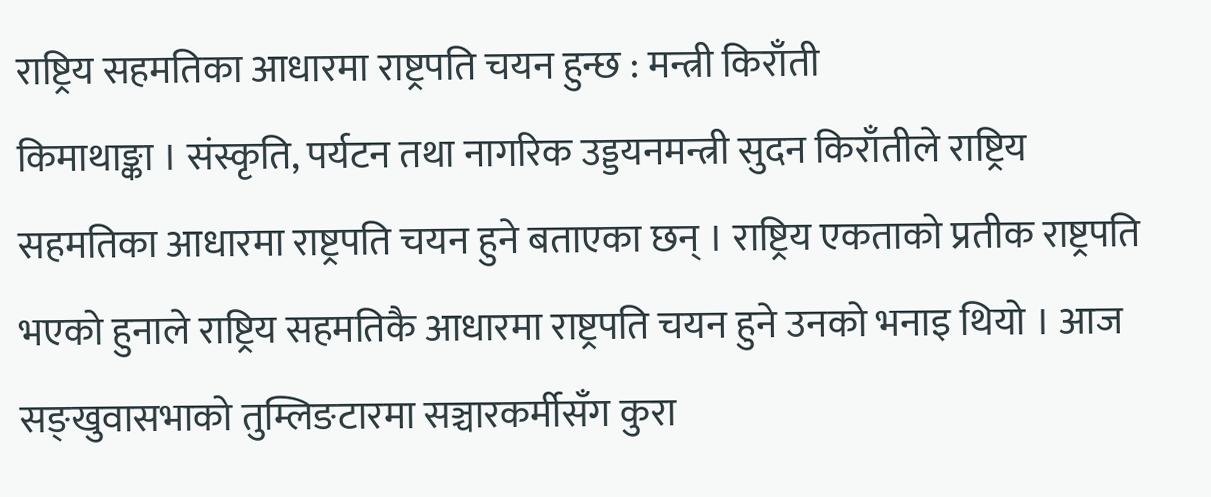राष्ट्रिय सहमतिका आधारमा राष्ट्रपति चयन हुन्छ : मन्त्री किराँती
किमाथाङ्का । संस्कृति, पर्यटन तथा नागरिक उड्डयनमन्त्री सुदन किराँतीले राष्ट्रिय सहमतिका आधारमा राष्ट्रपति चयन हुने बताएका छन् । राष्ट्रिय एकताको प्रतीक राष्ट्रपति भएको हुनाले राष्ट्रिय सहमतिकै आधारमा राष्ट्रपति चयन हुने उनको भनाइ थियो । आज सङ्खुवासभाको तुम्लिङटारमा सञ्चारकर्मीसँग कुरा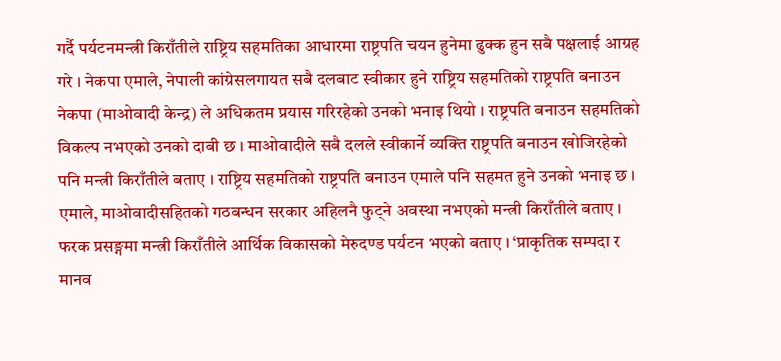गर्दै पर्यटनमन्त्री किराँतीले राष्ट्रिय सहमतिका आधारमा राष्ट्रपति चयन हुनेमा ढुक्क हुन सबै पक्षलाई आग्रह गरे । नेकपा एमाले, नेपाली कांग्रेसलगायत सबै दलबाट स्वीकार हुने राष्ट्रिय सहमतिको राष्ट्रपति बनाउन नेकपा (माओवादी केन्द्र) ले अधिकतम प्रयास गरिरहेको उनको भनाइ थियो । राष्ट्रपति बनाउन सहमतिको विकल्प नभएको उनको दाबी छ । माओवादीले सबै दलले स्वीकार्ने व्यक्ति राष्ट्रपति बनाउन खोजिरहेको पनि मन्त्री किराँतीले बताए । राष्ट्रिय सहमतिको राष्ट्रपति बनाउन एमाले पनि सहमत हुने उनको भनाइ छ । एमाले, माओवादीसहितको गठबन्धन सरकार अहिलनै फुट्ने अवस्था नभएको मन्त्री किराँतीले बताए । फरक प्रसङ्गमा मन्त्री किराँतीले आर्थिक विकासको मेरुदण्ड पर्यटन भएको बताए । ‘प्राकृतिक सम्पदा र मानव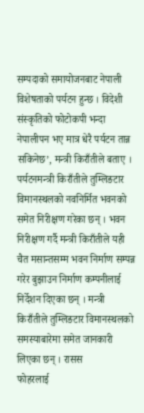सम्पदाको समायोजनबाट नेपाली विशेषताको पर्यटन हुन्छ । विदेशी संस्कृतिको फोटोकपी भन्दा नेपालीपन भए मात्र धेरै पर्यटन तान्न सकिनेछ’, मन्त्री किराँतीले बताए । पर्यटनमन्त्री किराँतीले तुम्लिङटार विमानस्थलको नवनिर्मित भवनको समेत निरीक्षण गरेका छन् । भवन निरीक्षण गर्दै मन्त्री किराँतीले यही चैत मसान्तसम्म भवन निर्माण सम्पन्न गरेर बुझाउन निर्माण कम्पनीलाई निर्देशन दिएका छन् । मन्त्री किराँतीले तुम्लिङटार विमानस्थलको समस्याबारेमा समेत जानकारी लिएका छन् । रासस
फोहरलाई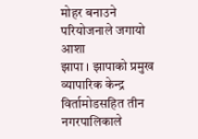मोहर बनाउने परियोजनाले जगायो आशा
झापा । झापाको प्रमुख व्यापारिक केन्द्र विर्तामोडसहित तीन नगरपालिकाले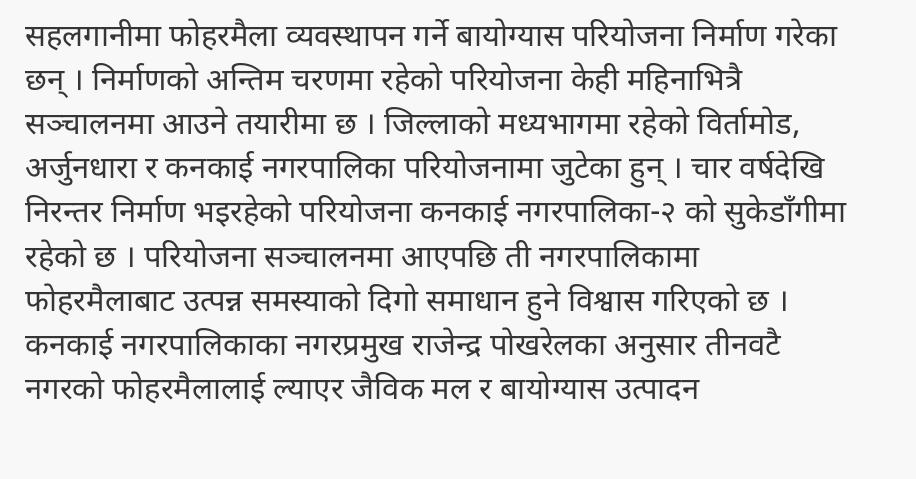सहलगानीमा फोहरमैला व्यवस्थापन गर्ने बायोग्यास परियोजना निर्माण गरेका छन् । निर्माणको अन्तिम चरणमा रहेको परियोजना केही महिनाभित्रै सञ्चालनमा आउने तयारीमा छ । जिल्लाको मध्यभागमा रहेको विर्तामोड, अर्जुनधारा र कनकाई नगरपालिका परियोजनामा जुटेका हुन् । चार वर्षदेखि निरन्तर निर्माण भइरहेको परियोजना कनकाई नगरपालिका-२ को सुकेडाँगीमा रहेको छ । परियोजना सञ्चालनमा आएपछि ती नगरपालिकामा फोहरमैलाबाट उत्पन्न समस्याको दिगो समाधान हुने विश्वास गरिएको छ । कनकाई नगरपालिकाका नगरप्रमुख राजेन्द्र पोखरेलका अनुसार तीनवटै नगरको फोहरमैलालाई ल्याएर जैविक मल र बायोग्यास उत्पादन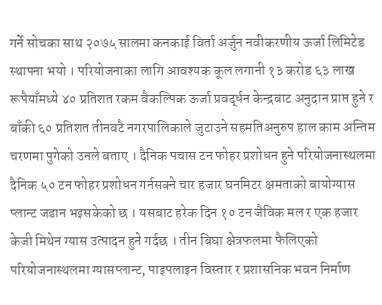गर्ने सोचका साथ २०७५ सालमा कनकाई विर्ता अर्जुन नवीकरणीय ऊर्जा लिमिटेड स्थापना भयो । परियोजनाका लागि आवश्यक कूल लगानी १३ करोड ६३ लाख रूपैयाँमध्ये ४० प्रतिशत रकम वैकल्पिक ऊर्जा प्रवर्द्धन केन्द्रबाट अनुदान प्राप्त हुने र बाँकी ६० प्रतिशत तीनवटै नगरपालिकाले जुटाउने सहमतिअनुरुप हाल काम अन्तिम चरणमा पुगेको उनले बताए । दैनिक पचास टन फोहर प्रशोधन हुने परियोजनास्थलमा दैनिक ५० टन फोहर प्रशोधन गर्नसक्ने चार हजार घनमिटर क्षमताको बायोग्यास प्लान्ट जडान भइसकेको छ । यसबाट हरेक दिन १० टन जैविक मल र एक हजार केजी मिथेन ग्यास उत्पादन हुने गर्दछ । तीन बिघा क्षेत्रफलमा फैलिएको परियोजनास्थलमा ग्यासप्लान्ट, पाइपलाइन विस्तार र प्रशासनिक भवन निर्माण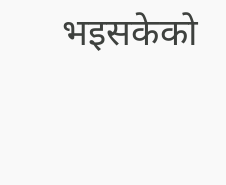भइसकेको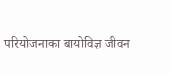परियोजनाका बायोविज्ञ जीवन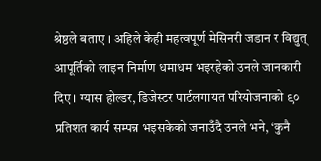श्रेष्ठले बताए । अहिले केही महत्वपूर्ण मेसिनरी जडान र विद्युत् आपूर्तिको लाइन निर्माण धमाधम भइरहेको उनले जानकारी दिए । ग्यास होल्डर, डिजेस्टर पार्टलगायत परियोजनाको ९० प्रतिशत कार्य सम्पन्न भइसकेको जनाउँदै उनले भने, ‘कुनै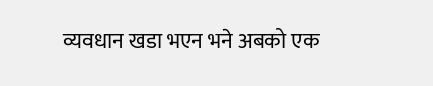व्यवधान खडा भएन भने अबको एक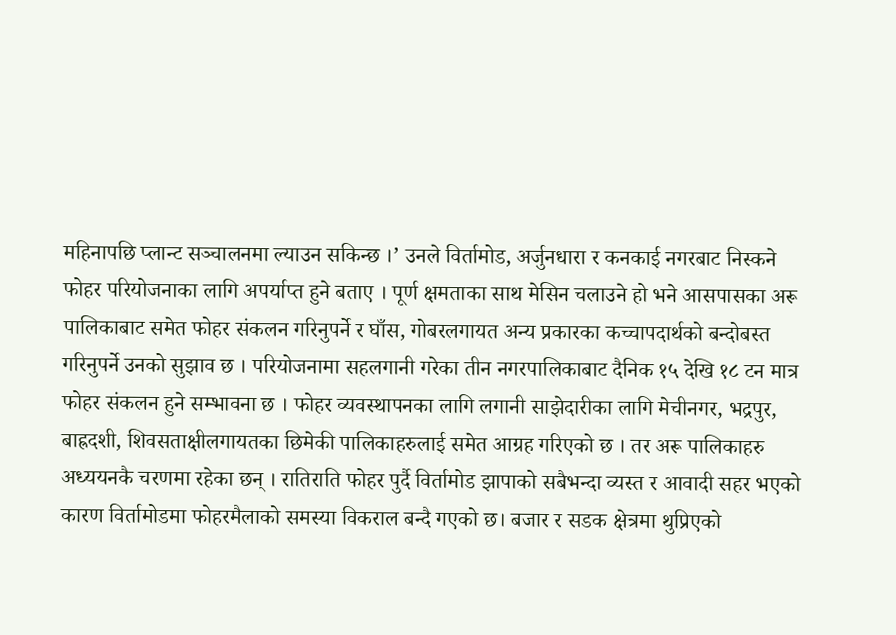महिनापछि प्लान्ट सञ्चालनमा ल्याउन सकिन्छ ।’ उनले विर्तामोड, अर्जुनधारा र कनकाई नगरबाट निस्कने फोहर परियोजनाका लागि अपर्याप्त हुने बताए । पूर्ण क्षमताका साथ मेसिन चलाउने हो भने आसपासका अरू पालिकाबाट समेत फोहर संकलन गरिनुपर्ने र घाँस, गोबरलगायत अन्य प्रकारका कच्चापदार्थको बन्दोबस्त गरिनुपर्ने उनको सुझाव छ । परियोजनामा सहलगानी गरेका तीन नगरपालिकाबाट दैनिक १५ देखि १८ टन मात्र फोहर संकलन हुने सम्भावना छ । फोहर व्यवस्थापनका लागि लगानी साझेदारीका लागि मेचीनगर, भद्रपुर, बाह्रदशी, शिवसताक्षीलगायतका छिमेकी पालिकाहरुलाई समेत आग्रह गरिएको छ । तर अरू पालिकाहरु अध्ययनकै चरणमा रहेका छन् । रातिराति फोहर पुर्दै विर्तामोड झापाको सबैभन्दा व्यस्त र आवादी सहर भएको कारण विर्तामोडमा फोहरमैलाको समस्या विकराल बन्दै गएको छ। बजार र सडक क्षेत्रमा थुप्रिएको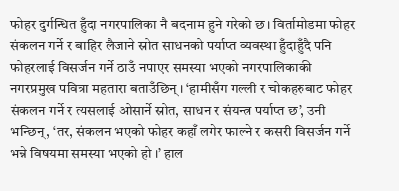फोहर दुर्गन्धित हुँदा नगरपालिका नै बदनाम हुने गरेको छ। विर्तामोडमा फोहर संकलन गर्ने र बाहिर लैजाने स्रोत साधनको पर्याप्त व्यवस्था हुँदाहुँदै पनि फोहरलाई विसर्जन गर्ने ठाउँ नपाएर समस्या भएको नगरपालिकाकी नगरप्रमुख पवित्रा महतारा बताउँछिन् । ‘हामीसँग गल्ली र चोकहरुबाट फोहर संकलन गर्ने र त्यसलाई ओसार्ने स्रोत, साधन र संयन्त्र पर्याप्त छ’, उनी भन्छिन्, ‘तर, संकलन भएको फोहर कहाँ लगेर फाल्ने र कसरी विसर्जन गर्ने भन्ने विषयमा समस्या भएको हो ।’ हाल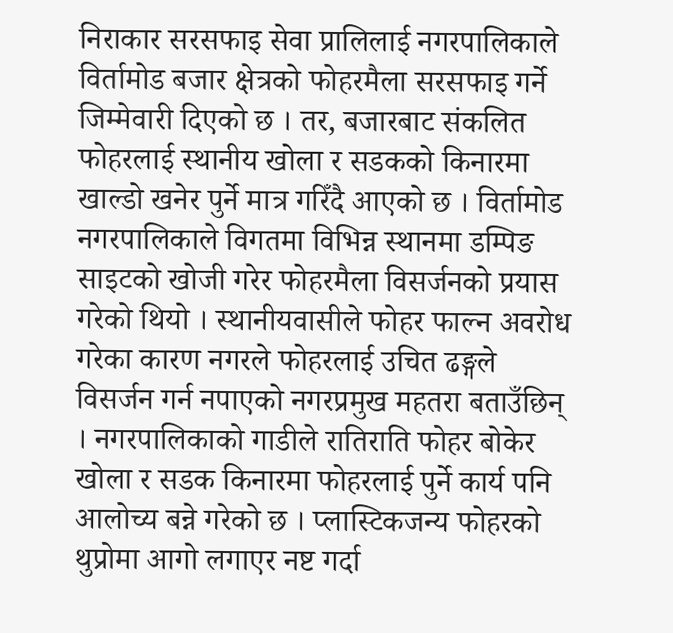निराकार सरसफाइ सेवा प्रालिलाई नगरपालिकाले विर्तामोड बजार क्षेत्रको फोहरमैला सरसफाइ गर्ने जिम्मेवारी दिएको छ । तर, बजारबाट संकलित फोहरलाई स्थानीय खोला र सडकको किनारमा खाल्डो खनेर पुर्ने मात्र गरिँदै आएको छ । विर्तामोड नगरपालिकाले विगतमा विभिन्न स्थानमा डम्पिङ साइटको खोजी गरेर फोहरमैला विसर्जनको प्रयास गरेको थियो । स्थानीयवासीले फोहर फाल्न अवरोध गरेका कारण नगरले फोहरलाई उचित ढङ्गले विसर्जन गर्न नपाएको नगरप्रमुख महतरा बताउँछिन् । नगरपालिकाको गाडीले रातिराति फोहर बोकेर खोला र सडक किनारमा फोहरलाई पुर्ने कार्य पनि आलोच्य बन्ने गरेको छ । प्लास्टिकजन्य फोहरको थुप्रोमा आगो लगाएर नष्ट गर्दा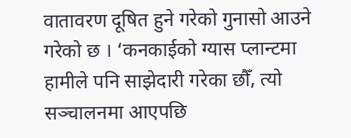वातावरण दूषित हुने गरेको गुनासो आउने गरेको छ । ‘कनकाईको ग्यास प्लान्टमा हामीले पनि साझेदारी गरेका छौँ, त्यो सञ्चालनमा आएपछि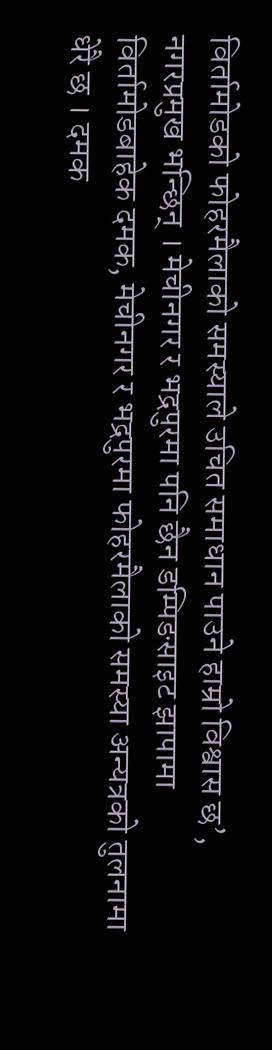विर्तामोडको फोहरमैलाको समस्याले उचित समाधान पाउने हाम्रो विश्वास छ’, नगरप्रमुख भन्छिन् । मेचीनगर र भद्रपुरमा पनि छैन डम्पिङसाइट झापामा विर्तामोडबाहेक दमक, मेचीनगर र भद्रपुरमा फोहरमैलाको समस्या अन्यत्रको तुलनामा धेरै छ । दमक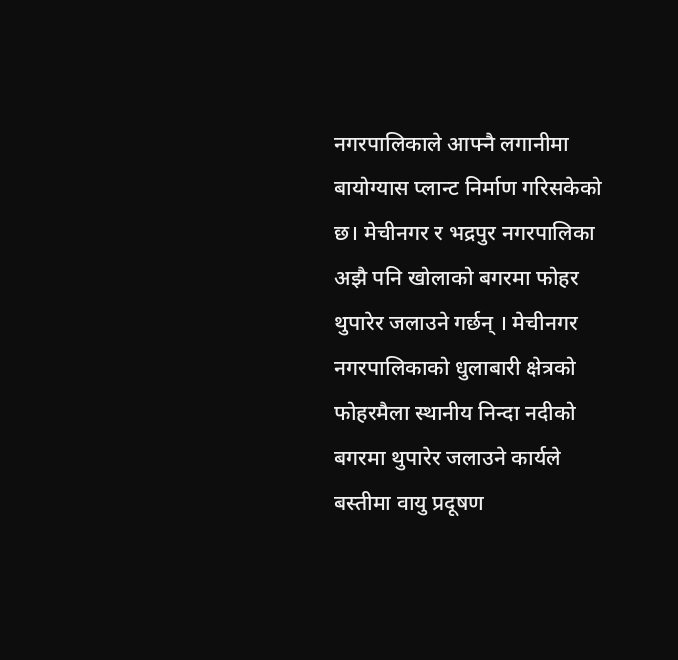नगरपालिकाले आफ्नै लगानीमा बायोग्यास प्लान्ट निर्माण गरिसकेको छ। मेचीनगर र भद्रपुर नगरपालिका अझै पनि खोलाको बगरमा फोहर थुपारेर जलाउने गर्छन् । मेचीनगर नगरपालिकाको धुलाबारी क्षेत्रको फोहरमैला स्थानीय निन्दा नदीको बगरमा थुपारेर जलाउने कार्यले बस्तीमा वायु प्रदूषण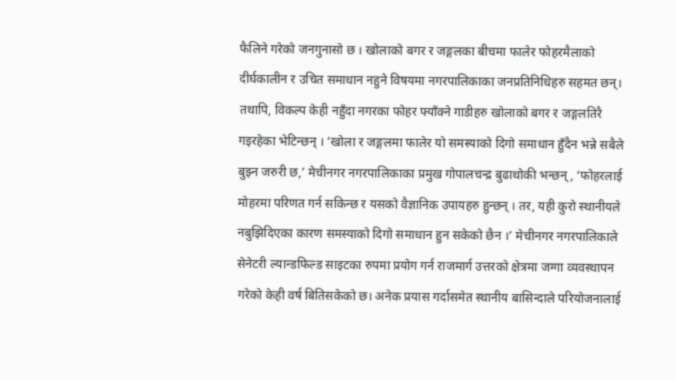फैलिने गरेको जनगुनासो छ । खोलाको बगर र जङ्गलका बीचमा फालेर फोहरमैलाको दीर्घकालीन र उचित समाधान नहुने विषयमा नगरपालिकाका जनप्रतिनिधिहरु सहमत छन्। तथापि, विकल्प केही नहुँदा नगरका फोहर फ्याँक्ने गाडीहरु खोलाको बगर र जङ्गलतिरै गइरहेका भेटिन्छन् । ‘खोला र जङ्गलमा फालेर यो समस्याको दिगो समाधान हुँदैन भन्ने सबैले बुझ्न जरुरी छ,’ मेचीनगर नगरपालिकाका प्रमुख गोपालचन्द्र बुढाथोकी भन्छन्, ‘फोहरलाई मोहरमा परिणत गर्न सकिन्छ र यसको वैज्ञानिक उपायहरु हुन्छन् । तर, यही कुरो स्थानीयले नबुझिदिएका कारण समस्याको दिगो समाधान हुन सकेको छैन ।’ मेचीनगर नगरपालिकाले सेनेटरी ल्यान्डफिल्ड साइटका रुपमा प्रयोग गर्न राजमार्ग उत्तरको क्षेत्रमा जग्गा व्यवस्थापन गरेको केही वर्ष बितिसकेको छ। अनेक प्रयास गर्दासमेत स्थानीय बासिन्दाले परियोजनालाई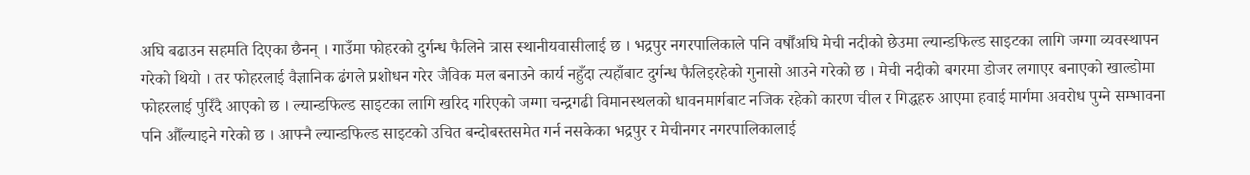अघि बढाउन सहमति दिएका छैनन् । गाउँमा फोहरको दुर्गन्ध फैलिने त्रास स्थानीयवासीलाई छ । भद्रपुर नगरपालिकाले पनि वर्षौंअघि मेची नदीको छेउमा ल्यान्डफिल्ड साइटका लागि जग्गा व्यवस्थापन गरेको थियो । तर फोहरलाई वैज्ञानिक ढंगले प्रशोधन गरेर जैविक मल बनाउने कार्य नहुँदा त्यहाँबाट दुर्गन्ध फैलिइरहेको गुनासो आउने गरेको छ । मेची नदीको बगरमा डोजर लगाएर बनाएको खाल्डोमा फोहरलाई पुरिँदै आएको छ । ल्यान्डफिल्ड साइटका लागि खरिद गरिएको जग्गा चन्द्रगढी विमानस्थलको धावनमार्गबाट नजिक रहेको कारण चील र गिद्धहरु आएमा हवाई मार्गमा अवरोध पुग्ने सम्भावना पनि औँल्याइने गरेको छ । आफ्नै ल्यान्डफिल्ड साइटको उचित बन्दोबस्तसमेत गर्न नसकेका भद्रपुर र मेचीनगर नगरपालिकालाई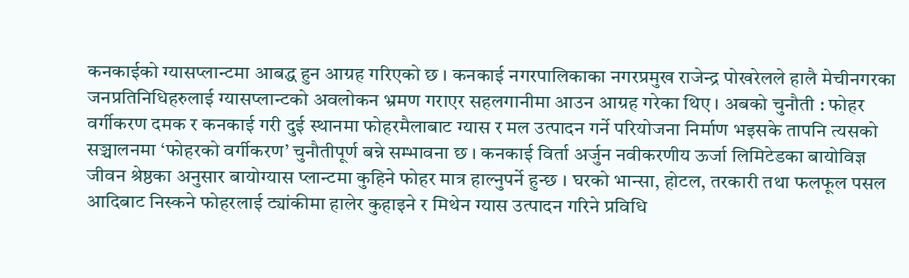कनकाईको ग्यासप्लान्टमा आबद्ध हुन आग्रह गरिएको छ । कनकाई नगरपालिकाका नगरप्रमुख राजेन्द्र पोखरेलले हालै मेचीनगरका जनप्रतिनिधिहरुलाई ग्यासप्लान्टको अवलोकन भ्रमण गराएर सहलगानीमा आउन आग्रह गरेका थिए । अबको चुनौती : फोहर वर्गीकरण दमक र कनकाई गरी दुई स्थानमा फोहरमैलाबाट ग्यास र मल उत्पादन गर्ने परियोजना निर्माण भइसके तापनि त्यसको सञ्चालनमा ‘फोहरको वर्गीकरण’ चुनौतीपूर्ण बन्ने सम्भावना छ । कनकाई विर्ता अर्जुन नवीकरणीय ऊर्जा लिमिटेडका बायोविज्ञ जीवन श्रेष्ठका अनुसार बायोग्यास प्लान्टमा कुहिने फोहर मात्र हाल्नुपर्ने हुन्छ । घरको भान्सा, होटल, तरकारी तथा फलफूल पसल आदिबाट निस्कने फोहरलाई ट्यांकीमा हालेर कुहाइने र मिथेन ग्यास उत्पादन गरिने प्रविधि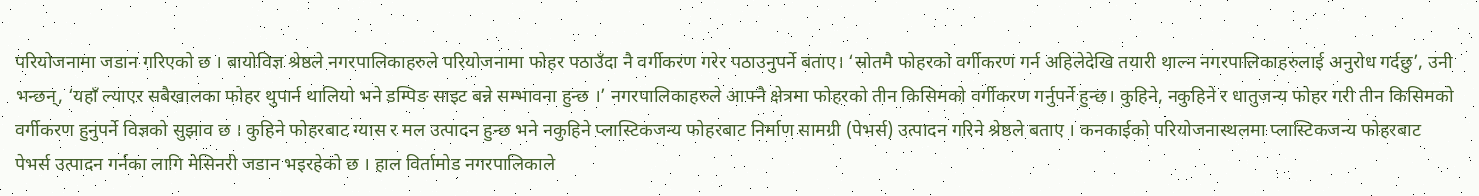परियोजनामा जडान गरिएको छ । बायोविज्ञ श्रेष्ठले नगरपालिकाहरुले परियोजनामा फोहर पठाउँदा नै वर्गीकरण गरेर पठाउनुपर्ने बताए। ‘स्रोतमै फोहरको वर्गीकरण गर्न अहिलेदेखि तयारी थाल्न नगरपालिकाहरुलाई अनुरोध गर्दछु’, उनी भन्छन्, ‘यहाँ ल्याएर सबैखालका फोहर थुपार्न थालियो भने डम्पिङ साइट बन्ने सम्भावना हुन्छ ।’ नगरपालिकाहरुले आफ्नै क्षेत्रमा फोहरको तीन किसिमको वर्गीकरण गर्नुपर्ने हुन्छ। कुहिने, नकुहिने र धातुजन्य फोहर गरी तीन किसिमको वर्गीकरण हुनुपर्ने विज्ञको सुझाव छ । कुहिने फोहरबाट ग्यास र मल उत्पादन हुन्छ भने नकुहिने प्लास्टिकजन्य फोहरबाट निर्माण सामग्री (पेभर्स) उत्पादन गरिने श्रेष्ठले बताए । कनकाईको परियोजनास्थलमा प्लास्टिकजन्य फोहरबाट पेभर्स उत्पादन गर्नका लागि मेसिनरी जडान भइरहेको छ । हाल विर्तामोड नगरपालिकाले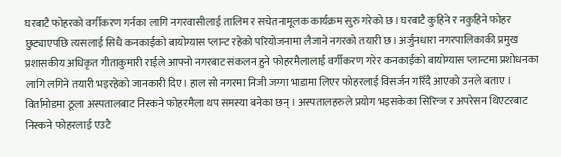घरबाटै फोहरको वर्गीकरण गर्नका लागि नगरवासीलाई तालिम र सचेतनामूलक कार्यक्रम सुरु गरेको छ। घरबाटै कुहिने र नकुहिने फोहर छुट्याएपछि त्यसलाई सिधै कनकाईको बायोग्यास प्लान्ट रहेको परियोजनामा लैजाने नगरको तयारी छ। अर्जुनधारा नगरपालिकाकी प्रमुख प्रशासकीय अधिकृत गीताकुमारी राईले आफ्नो नगरबाट संकलन हुने फोहरमैलालाई वर्गीकरण गरेर कनकाईको बायोग्यास प्लान्टमा प्रशोधनका लागि लगिने तयारी भइरहेको जानकारी दिए। हाल सो नगरमा निजी जग्गा भाडामा लिएर फोहरलाई विसर्जन गरिँदै आएको उनले बताए । विर्तामोडमा ठूला अस्पतालबाट निस्कने फोहरमैला थप समस्या बनेका छन् । अस्पतालहरुले प्रयोग भइसकेका सिरिन्ज र अपरेसन थिएटरबाट निस्कने फोहरलाई एउटै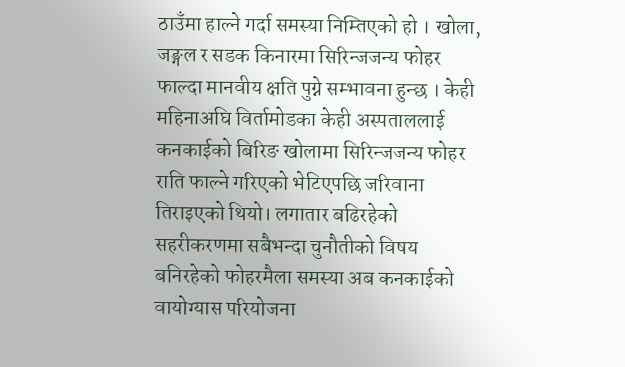ठाउँमा हाल्ने गर्दा समस्या निम्तिएको हो । खोला, जङ्गल र सडक किनारमा सिरिन्जजन्य फोहर फाल्दा मानवीय क्षति पुग्ने सम्भावना हुन्छ । केही महिनाअघि विर्तामोडका केही अस्पताललाई कनकाईको बिरिङ खोलामा सिरिन्जजन्य फोहर राति फाल्ने गरिएको भेटिएपछि जरिवाना तिराइएको थियो। लगातार बढिरहेको सहरीकरणमा सबैभन्दा चुनौतीको विषय बनिरहेको फोहरमैला समस्या अब कनकाईको वायोग्यास परियोजना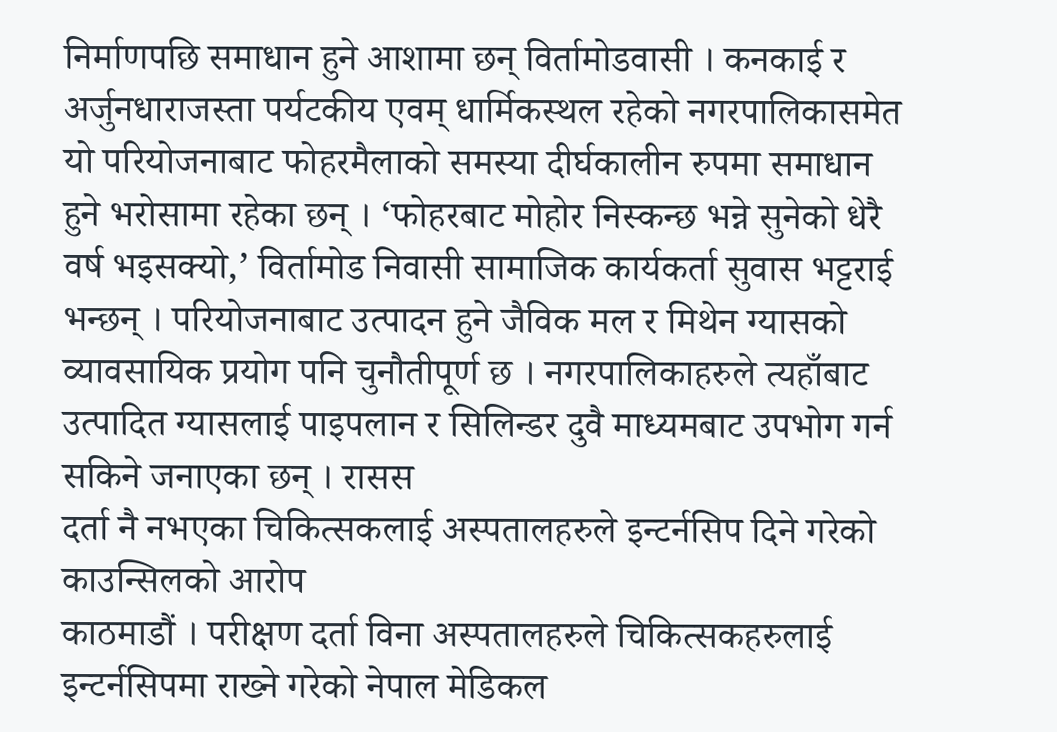निर्माणपछि समाधान हुने आशामा छन् विर्तामोडवासी । कनकाई र अर्जुनधाराजस्ता पर्यटकीय एवम् धार्मिकस्थल रहेको नगरपालिकासमेत यो परियोजनाबाट फोहरमैलाको समस्या दीर्घकालीन रुपमा समाधान हुने भरोसामा रहेका छन् । ‘फोहरबाट मोहोर निस्कन्छ भन्ने सुनेको धेरै वर्ष भइसक्यो,’ विर्तामोड निवासी सामाजिक कार्यकर्ता सुवास भट्टराई भन्छन् । परियोजनाबाट उत्पादन हुने जैविक मल र मिथेन ग्यासको व्यावसायिक प्रयोग पनि चुनौतीपूर्ण छ । नगरपालिकाहरुले त्यहाँबाट उत्पादित ग्यासलाई पाइपलान र सिलिन्डर दुवै माध्यमबाट उपभोग गर्न सकिने जनाएका छन् । रासस
दर्ता नै नभएका चिकित्सकलाई अस्पतालहरुले इन्टर्नसिप दिने गरेको काउन्सिलको आरोप
काठमाडौं । परीक्षण दर्ता विना अस्पतालहरुले चिकित्सकहरुलाई इन्टर्नसिपमा राख्ने गरेको नेपाल मेडिकल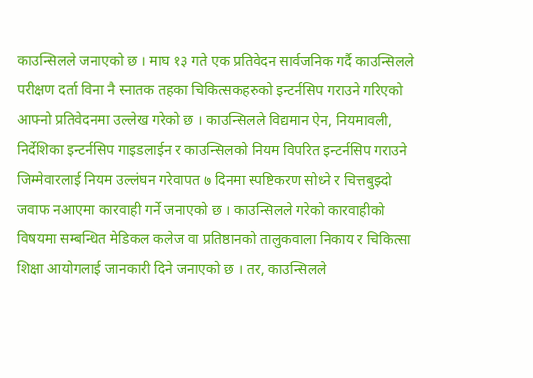काउन्सिलले जनाएको छ । माघ १३ गते एक प्रतिवेदन सार्वजनिक गर्दै काउन्सिलले परीक्षण दर्ता विना नै स्नातक तहका चिकित्सकहरुको इन्टर्नसिप गराउने गरिएको आफ्नो प्रतिवेदनमा उल्लेख गरेको छ । काउन्सिलले विद्यमान ऐन, नियमावली, निर्देशिका इन्टर्नसिप गाइडलाईन र काउन्सिलको नियम विपरित इन्टर्नसिप गराउने जिम्मेवारलाई नियम उल्लंघन गरेवापत ७ दिनमा स्पष्टिकरण सोध्ने र चित्तबुझ्दो जवाफ नआएमा कारवाही गर्ने जनाएको छ । काउन्सिलले गरेको कारवाहीको विषयमा सम्बन्धित मेडिकल कलेज वा प्रतिष्ठानको तालुकवाला निकाय र चिकित्सा शिक्षा आयोगलाई जानकारी दिने जनाएको छ । तर, काउन्सिलले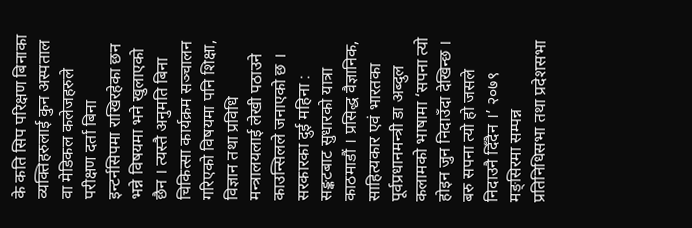के कति सिप परिक्षण बिनाका व्यक्तिहरुलाई कुन अस्पताल वा मेडिकल कलेजहरुले परीक्षण दर्ता बिना इन्टर्नसिपमा राखिरहेका छन भन्ने विषयमा भने खुलाएको छैन । त्यस्तै अनुमति बिना चिकित्सा कार्यक्रम सञ्चालन गरिएको विषयमा पनि शिक्षा, विज्ञान तथा प्रविधि मन्त्रालयलाई लेखी पठाउने काउन्सिलले जनाएको छ ।
सरकारका दुई महिना : सङ्कटबाट सुधारको यात्रा
काठमाडौं । प्रसिद्ध वैज्ञानिक, साहित्यकार एवं भारतका पूर्वप्रधानमन्त्री डा अब्दुल कलामको भाषामा ‘सपना त्यो होइन जुन निदाउँदा देखिन्छ । बरु सपना त्यो हो जसले निदाउनै दिँदैन ।’ २०७९ मङ्सिरमा सम्पन्न प्रतिनिधिसभा तथा प्रदेशसभा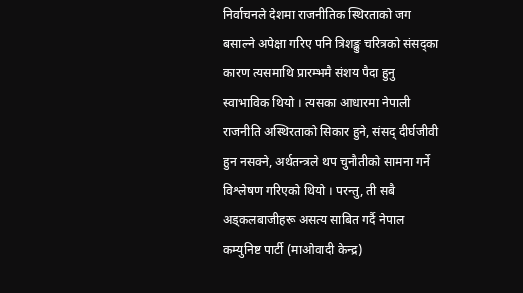निर्वाचनले देशमा राजनीतिक स्थिरताको जग बसाल्ने अपेक्षा गरिए पनि त्रिशङ्कु चरित्रको संसद्का कारण त्यसमाथि प्रारम्भमै संशय पैदा हुनु स्वाभाविक थियो । त्यसका आधारमा नेपाली राजनीति अस्थिरताको सिकार हुने, संसद् दीर्घजीवी हुन नसक्ने, अर्थतन्त्रले थप चुनौतीको सामना गर्ने विश्लेषण गरिएको थियो । परन्तु, ती सबै अड्कलबाजीहरू असत्य साबित गर्दै नेपाल कम्युनिष्ट पार्टी (माओवादी केन्द्र)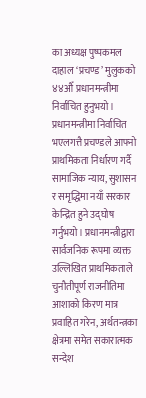का अध्यक्ष पुष्पकमल दाहाल ‘प्रचण्ड’ मुलुकको ४४औँ प्रधानमन्त्रीमा निर्वाचित हुनुभयो । प्रधानमन्त्रीमा निर्वाचित भएलगत्तै प्रचण्डले आफ्नो प्राथमिकता निर्धारण गर्दै सामाजिक न्याय, सुशासन र समृद्धिमा नयाँ सरकार केन्द्रित हुने उद्घोष गर्नुभयो । प्रधानमन्त्रीद्वारा सार्वजनिक रूपमा व्यक्त उल्लिखित प्राथमिकताले चुनौतीपूर्ण राजनीतिमा आशाको किरण मात्र प्रवाहित गरेन, अर्थतन्त्रका क्षेत्रमा समेत सकारात्मक सन्देश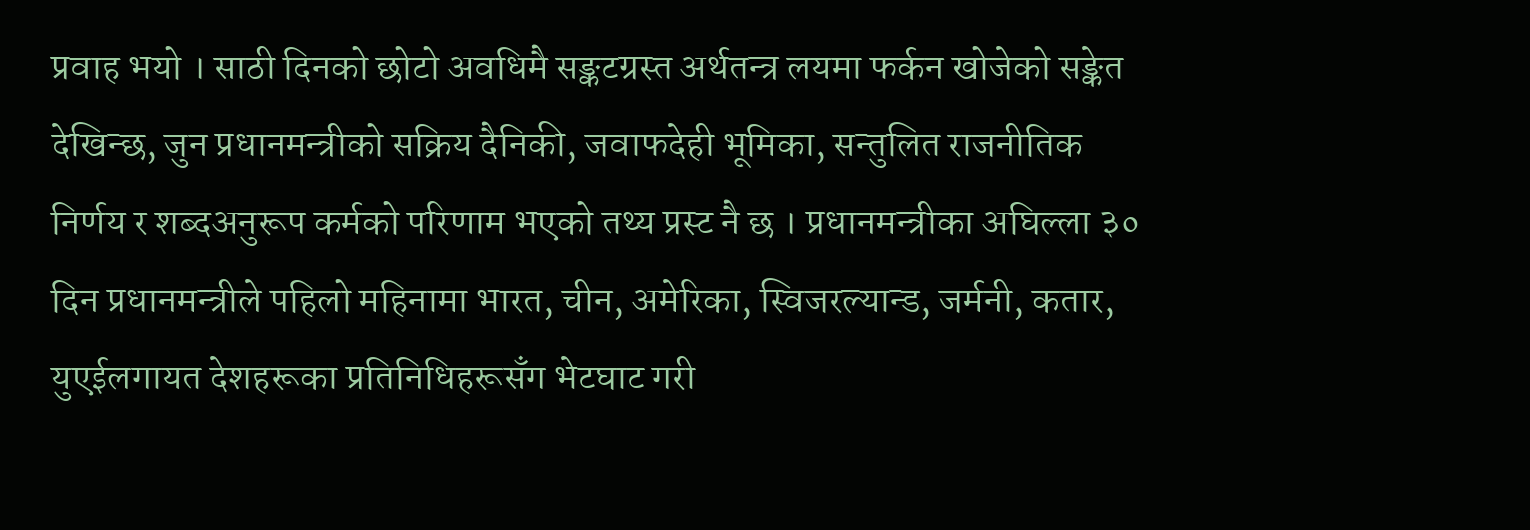प्रवाह भयो । साठी दिनको छोटो अवधिमै सङ्कटग्रस्त अर्थतन्त्र लयमा फर्कन खोजेको सङ्केत देखिन्छ, जुन प्रधानमन्त्रीको सक्रिय दैनिकी, जवाफदेही भूमिका, सन्तुलित राजनीतिक निर्णय र शब्दअनुरूप कर्मको परिणाम भएको तथ्य प्रस्ट नै छ । प्रधानमन्त्रीका अघिल्ला ३० दिन प्रधानमन्त्रीले पहिलो महिनामा भारत, चीन, अमेरिका, स्विजरल्यान्ड, जर्मनी, कतार, युएईलगायत देशहरूका प्रतिनिधिहरूसँग भेटघाट गरी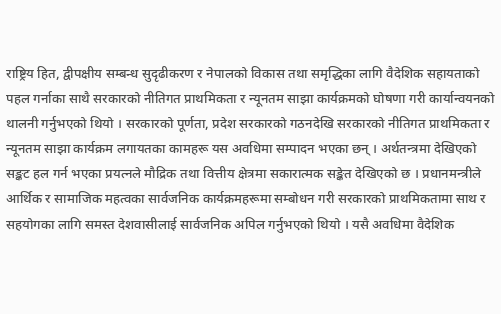राष्ट्रिय हित, द्वीपक्षीय सम्बन्ध सुदृढीकरण र नेपालको विकास तथा समृद्धिका लागि वैदेशिक सहायताको पहल गर्नाका साथै सरकारको नीतिगत प्राथमिकता र न्यूनतम साझा कार्यक्रमको घोषणा गरी कार्यान्वयनको थालनी गर्नुभएको थियो । सरकारको पूर्णता, प्रदेश सरकारको गठनदेखि सरकारको नीतिगत प्राथमिकता र न्यूनतम साझा कार्यक्रम लगायतका कामहरू यस अवधिमा सम्पादन भएका छन् । अर्थतन्त्रमा देखिएको सङ्कट हल गर्न भएका प्रयत्नले मौद्रिक तथा वित्तीय क्षेत्रमा सकारात्मक सङ्केत देखिएको छ । प्रधानमन्त्रीले आर्थिक र सामाजिक महत्वका सार्वजनिक कार्यक्रमहरूमा सम्बोधन गरी सरकारको प्राथमिकतामा साथ र सहयोगका लागि समस्त देशवासीलाई सार्वजनिक अपिल गर्नुभएको थियो । यसै अवधिमा वैदेशिक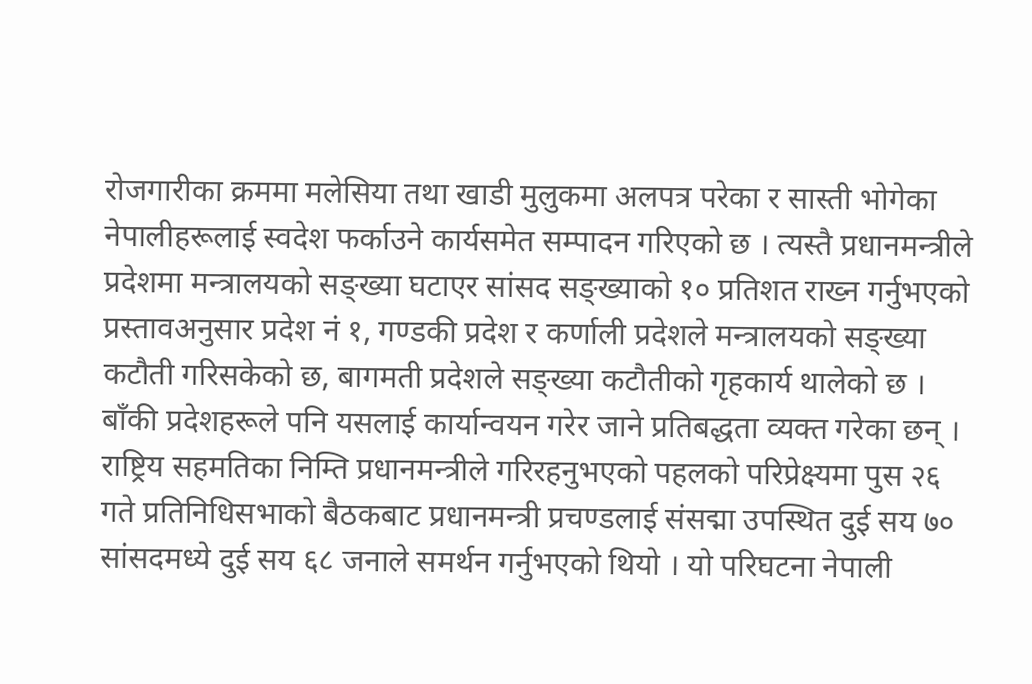रोजगारीका क्रममा मलेसिया तथा खाडी मुलुकमा अलपत्र परेका र सास्ती भोगेका नेपालीहरूलाई स्वदेश फर्काउने कार्यसमेत सम्पादन गरिएको छ । त्यस्तै प्रधानमन्त्रीले प्रदेशमा मन्त्रालयको सङ्ख्या घटाएर सांसद सङ्ख्याको १० प्रतिशत राख्न गर्नुभएको प्रस्तावअनुसार प्रदेश नं १, गण्डकी प्रदेश र कर्णाली प्रदेशले मन्त्रालयको सङ्ख्या कटौती गरिसकेको छ, बागमती प्रदेशले सङ्ख्या कटौतीको गृहकार्य थालेको छ । बाँकी प्रदेशहरूले पनि यसलाई कार्यान्वयन गरेर जाने प्रतिबद्धता व्यक्त गरेका छन् । राष्ट्रिय सहमतिका निम्ति प्रधानमन्त्रीले गरिरहनुभएको पहलको परिप्रेक्ष्यमा पुस २६ गते प्रतिनिधिसभाको बैठकबाट प्रधानमन्त्री प्रचण्डलाई संसद्मा उपस्थित दुई सय ७० सांसदमध्ये दुई सय ६८ जनाले समर्थन गर्नुभएको थियो । यो परिघटना नेपाली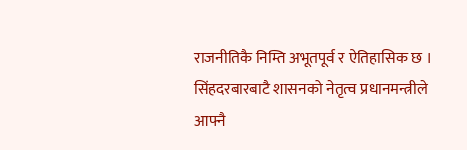राजनीतिकै निम्ति अभूतपूर्व र ऐतिहासिक छ । सिंहदरबारबाटै शासनको नेतृत्व प्रधानमन्त्रीले आफ्नै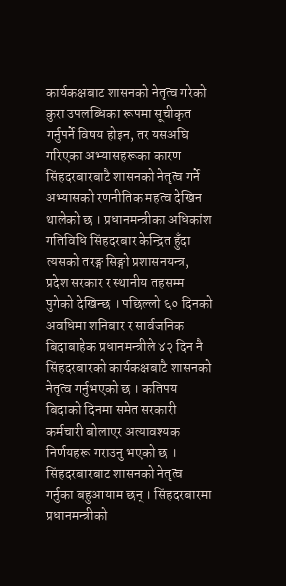कार्यकक्षबाट शासनको नेतृत्व गरेको कुरा उपलब्धिका रूपमा सूचीकृत गर्नुपर्ने विषय होइन, तर यसअघि गरिएका अभ्यासहरूका कारण सिंहदरबारबाटै शासनको नेतृत्व गर्ने अभ्यासको रणनीतिक महत्व देखिन थालेको छ । प्रधानमन्त्रीका अधिकांश गतिविधि सिंहदरबार केन्द्रित हुँदा त्यसको तरङ्ग सिङ्गो प्रशासनयन्त्र, प्रदेश सरकार र स्थानीय तहसम्म पुगेको देखिन्छ । पछिल्लो ६० दिनको अवधिमा शनिबार र सार्वजनिक बिदाबाहेक प्रधानमन्त्रीले ४२ दिन नै सिंहदरबारको कार्यकक्षबाटै शासनको नेतृत्व गर्नुभएको छ । कतिपय बिदाको दिनमा समेत सरकारी कर्मचारी बोलाएर अत्यावश्यक निर्णयहरू गराउनु भएको छ । सिंहदरबारबाट शासनको नेतृत्व गर्नुका बहुआयाम छन् । सिंहदरबारमा प्रधानमन्त्रीको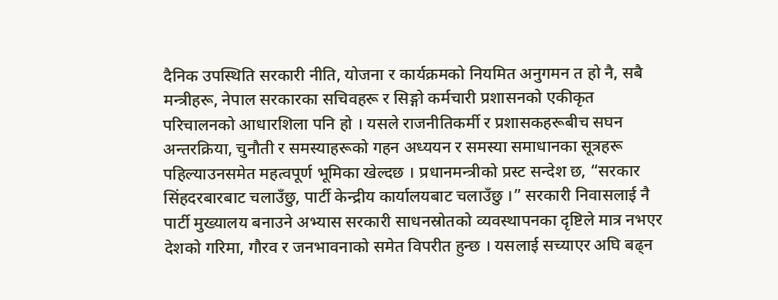दैनिक उपस्थिति सरकारी नीति, योजना र कार्यक्रमको नियमित अनुगमन त हो नै, सबै मन्त्रीहरू, नेपाल सरकारका सचिवहरू र सिङ्गो कर्मचारी प्रशासनको एकीकृत परिचालनको आधारशिला पनि हो । यसले राजनीतिकर्मी र प्रशासकहरूबीच सघन अन्तरक्रिया, चुनौती र समस्याहरूको गहन अध्ययन र समस्या समाधानका सूत्रहरू पहिल्याउनसमेत महत्वपूर्ण भूमिका खेल्दछ । प्रधानमन्त्रीको प्रस्ट सन्देश छ, “सरकार सिंहदरबारबाट चलाउँछु, पार्टी केन्द्रीय कार्यालयबाट चलाउँछु ।” सरकारी निवासलाई नै पार्टी मुख्यालय बनाउने अभ्यास सरकारी साधनस्रोतको व्यवस्थापनका दृष्टिले मात्र नभएर देशको गरिमा, गौरव र जनभावनाको समेत विपरीत हुन्छ । यसलाई सच्याएर अघि बढ्न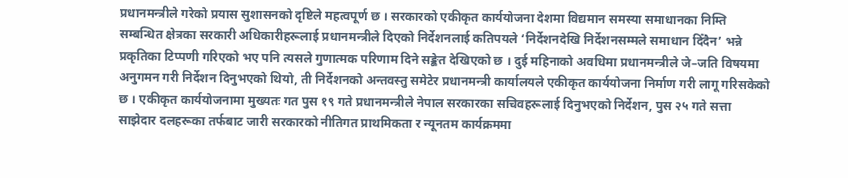प्रधानमन्त्रीले गरेको प्रयास सुशासनको दृष्टिले महत्वपूर्ण छ । सरकारको एकीकृत कार्ययोजना देशमा विद्यमान समस्या समाधानका निम्ति सम्बन्धित क्षेत्रका सरकारी अधिकारीहरूलाई प्रधानमन्त्रीले दिएको निर्देशनलाई कतिपयले ‘निर्देशनदेखि निर्देशनसम्मले समाधान दिँदैन’ भन्ने प्रकृतिका टिप्पणी गरिएको भए पनि त्यसले गुणात्मक परिणाम दिने सङ्केत देखिएको छ । दुई महिनाको अवधिमा प्रधानमन्त्रीले जे–जति विषयमा अनुगमन गरी निर्देशन दिनुभएको थियो, ती निर्देशनको अन्तवस्तु समेटेर प्रधानमन्त्री कार्यालयले एकीकृत कार्ययोजना निर्माण गरी लागू गरिसकेको छ । एकीकृत कार्ययोजनामा मुख्यतः गत पुस १९ गते प्रधानमन्त्रीले नेपाल सरकारका सचिवहरूलाई दिनुभएको निर्देशन, पुस २५ गते सत्ता साझेदार दलहरूका तर्फबाट जारी सरकारको नीतिगत प्राथमिकता र न्यूनतम कार्यक्रममा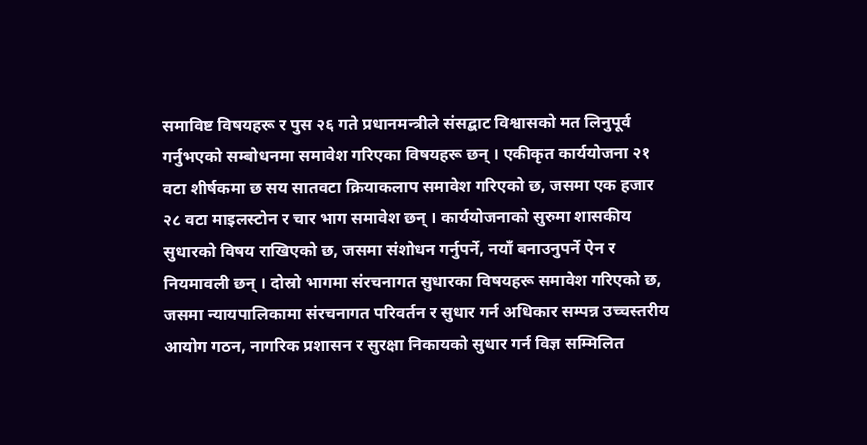समाविष्ट विषयहरू र पुस २६ गते प्रधानमन्त्रीले संसद्बाट विश्वासको मत लिनुपूर्व गर्नुभएको सम्बोधनमा समावेश गरिएका विषयहरू छन् । एकीकृत कार्ययोजना २१ वटा शीर्षकमा छ सय सातवटा क्रियाकलाप समावेश गरिएको छ, जसमा एक हजार २८ वटा माइलस्टोन र चार भाग समावेश छन् । कार्ययोजनाको सुरुमा शासकीय सुधारको विषय राखिएको छ, जसमा संशोधन गर्नुपर्ने, नयाँ बनाउनुपर्ने ऐन र नियमावली छन् । दोस्रो भागमा संरचनागत सुधारका विषयहरू समावेश गरिएको छ, जसमा न्यायपालिकामा संरचनागत परिवर्तन र सुधार गर्न अधिकार सम्पन्न उच्चस्तरीय आयोग गठन, नागरिक प्रशासन र सुरक्षा निकायको सुधार गर्न विज्ञ सम्मिलित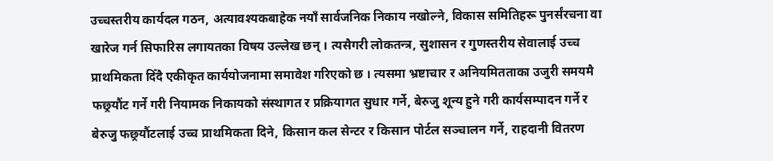उच्चस्तरीय कार्यदल गठन, अत्यावश्यकबाहेक नयाँ सार्वजनिक निकाय नखोल्ने, विकास समितिहरू पुनर्संरचना वा खारेज गर्न सिफारिस लगायतका विषय उल्लेख छन् । त्यसैगरी लोकतन्त्र, सुशासन र गुणस्तरीय सेवालाई उच्च प्राथमिकता दिँदै एकीकृत कार्ययोजनामा समावेश गरिएको छ । त्यसमा भ्रष्टाचार र अनियमितताका उजुरी समयमै फछ्र्यौंट गर्ने गरी नियामक निकायको संस्थागत र प्रक्रियागत सुधार गर्ने, बेरुजु शून्य हुने गरी कार्यसम्पादन गर्ने र बेरुजु फछ्र्यौंटलाई उच्च प्राथमिकता दिने, किसान कल सेन्टर र किसान पोर्टल सञ्चालन गर्ने, राहदानी वितरण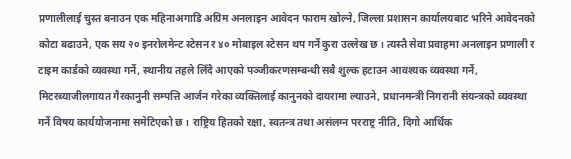प्रणालीलाई चुस्त बनाउन एक महिनाअगाडि अग्रिम अनलाइन आवेदन फाराम खोल्ने, जिल्ला प्रशासन कार्यालयबाट भरिने आवेदनको कोटा बढाउने, एक सय २० इनरोलमेन्ट स्टेसन र ४० मोबाइल स्टेसन थप गर्ने कुरा उल्लेख छ । त्यस्तै सेवा प्रवाहमा अनलाइन प्रणाली र टाइम कार्डको व्यवस्था गर्ने, स्थानीय तहले लिँदै आएको पञ्जीकरणसम्बन्धी सबै शुल्क हटाउन आवश्यक व्यवस्था गर्ने, मिटरब्याजीलगायत गैरकानुनी सम्पत्ति आर्जन गरेका व्यक्तिलाई कानुनको दायरामा ल्याउने, प्रधानमन्त्री निगरानी संयन्त्रको व्यवस्था गर्ने विषय कार्ययोजनामा समेटिएको छ । राष्ट्रिय हितको रक्षा, स्वतन्त्र तथा असंलग्न परराष्ट्र नीति, दिगो आर्थिक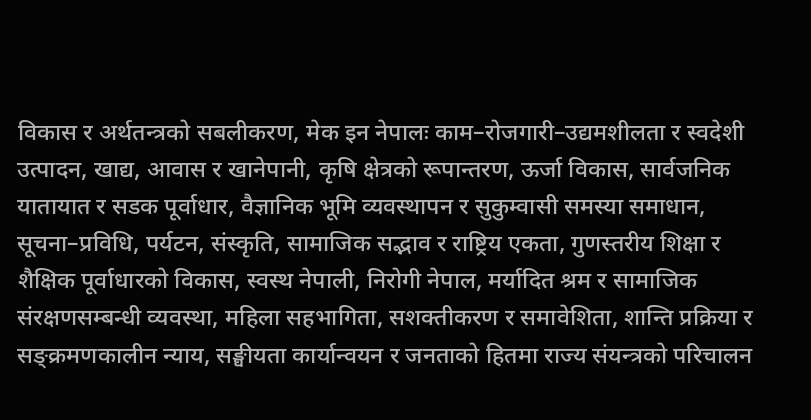विकास र अर्थतन्त्रको सबलीकरण, मेक इन नेपालः काम–रोजगारी–उद्यमशीलता र स्वदेशी उत्पादन, खाद्य, आवास र खानेपानी, कृषि क्षेत्रको रूपान्तरण, ऊर्जा विकास, सार्वजनिक यातायात र सडक पूर्वाधार, वैज्ञानिक भूमि व्यवस्थापन र सुकुम्वासी समस्या समाधान, सूचना–प्रविधि, पर्यटन, संस्कृति, सामाजिक सद्भाव र राष्ट्रिय एकता, गुणस्तरीय शिक्षा र शैक्षिक पूर्वाधारको विकास, स्वस्थ नेपाली, निरोगी नेपाल, मर्यादित श्रम र सामाजिक संरक्षणसम्बन्धी व्यवस्था, महिला सहभागिता, सशक्तीकरण र समावेशिता, शान्ति प्रक्रिया र सङ्क्रमणकालीन न्याय, सङ्घीयता कार्यान्वयन र जनताको हितमा राज्य संयन्त्रको परिचालन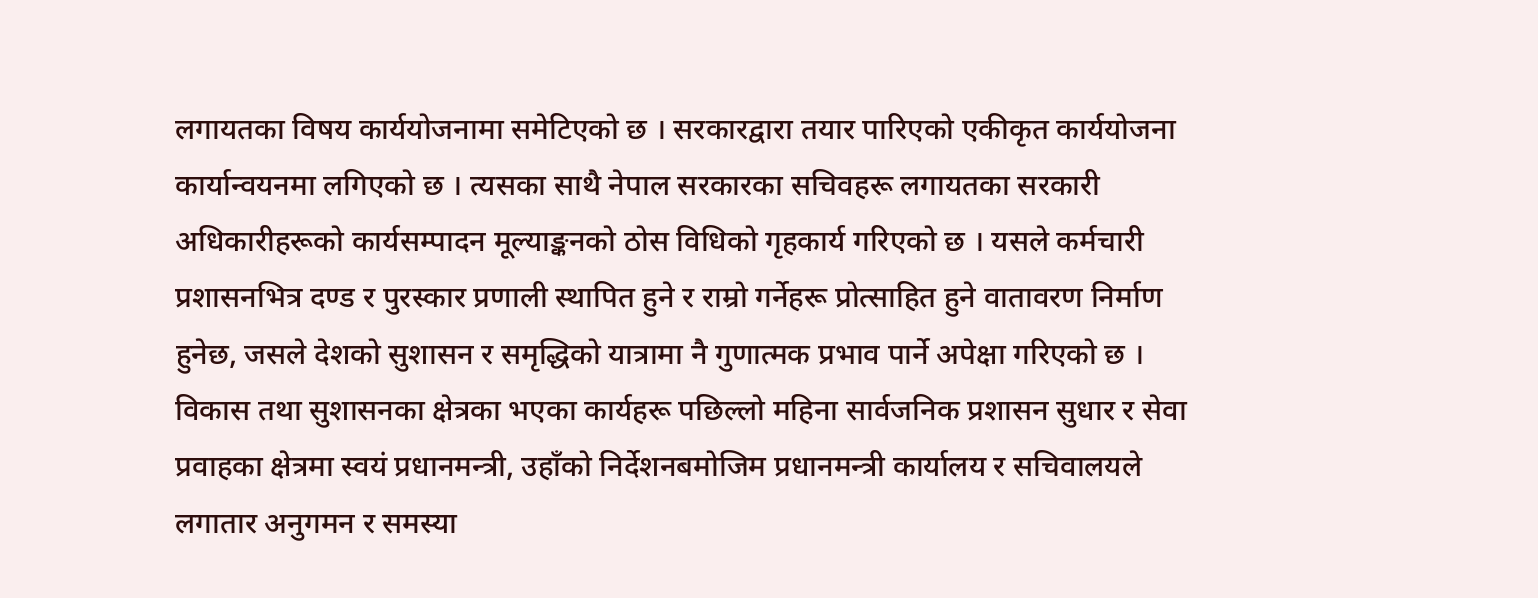लगायतका विषय कार्ययोजनामा समेटिएको छ । सरकारद्वारा तयार पारिएको एकीकृत कार्ययोजना कार्यान्वयनमा लगिएको छ । त्यसका साथै नेपाल सरकारका सचिवहरू लगायतका सरकारी अधिकारीहरूको कार्यसम्पादन मूल्याङ्कनको ठोस विधिको गृहकार्य गरिएको छ । यसले कर्मचारी प्रशासनभित्र दण्ड र पुरस्कार प्रणाली स्थापित हुने र राम्रो गर्नेहरू प्रोत्साहित हुने वातावरण निर्माण हुनेछ, जसले देशको सुशासन र समृद्धिको यात्रामा नै गुणात्मक प्रभाव पार्ने अपेक्षा गरिएको छ । विकास तथा सुशासनका क्षेत्रका भएका कार्यहरू पछिल्लो महिना सार्वजनिक प्रशासन सुधार र सेवा प्रवाहका क्षेत्रमा स्वयं प्रधानमन्त्री, उहाँको निर्देशनबमोजिम प्रधानमन्त्री कार्यालय र सचिवालयले लगातार अनुगमन र समस्या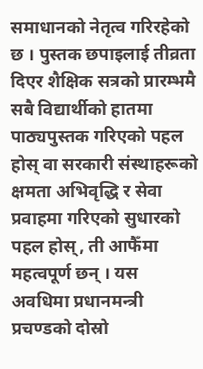समाधानको नेतृत्व गरिरहेको छ । पुस्तक छपाइलाई तीव्रता दिएर शैक्षिक सत्रको प्रारम्भमै सबै विद्यार्थीको हातमा पाठ्यपुस्तक गरिएको पहल होस् वा सरकारी संस्थाहरूको क्षमता अभिवृद्धि र सेवा प्रवाहमा गरिएको सुधारको पहल होस्, ती आफैँमा महत्वपूर्ण छन् । यस अवधिमा प्रधानमन्त्री प्रचण्डको दोस्रो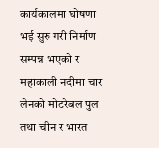कार्यकालमा घोषणा भई सुरु गरी निर्माण सम्पन्न भएको र महाकाली नदीमा चार लेनको मोटरेबल पुल तथा चीन र भारत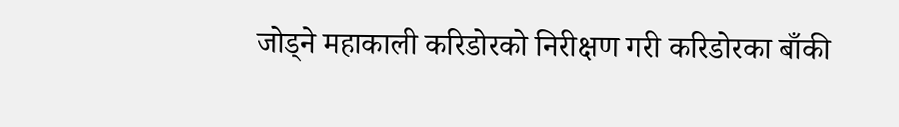जोड्ने महाकाली करिडोरको निरीक्षण गरी करिडोरका बाँकी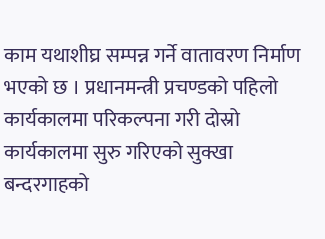काम यथाशीघ्र सम्पन्न गर्ने वातावरण निर्माण भएको छ । प्रधानमन्त्री प्रचण्डको पहिलो कार्यकालमा परिकल्पना गरी दोस्रो कार्यकालमा सुरु गरिएको सुक्खा बन्दरगाहको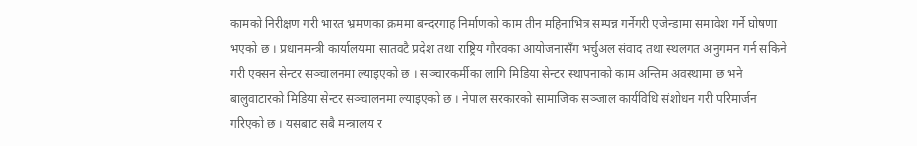कामको निरीक्षण गरी भारत भ्रमणका क्रममा बन्दरगाह निर्माणको काम तीन महिनाभित्र सम्पन्न गर्नेगरी एजेन्डामा समावेश गर्ने घोषणा भएको छ । प्रधानमन्त्री कार्यालयमा सातवटै प्रदेश तथा राष्ट्रिय गौरवका आयोजनासँग भर्चुअल संवाद तथा स्थलगत अनुगमन गर्न सकिने गरी एक्सन सेन्टर सञ्चालनमा ल्याइएको छ । सञ्चारकर्मीका लागि मिडिया सेन्टर स्थापनाको काम अन्तिम अवस्थामा छ भने बालुवाटारको मिडिया सेन्टर सञ्चालनमा ल्याइएको छ । नेपाल सरकारको सामाजिक सञ्जाल कार्यविधि संशोधन गरी परिमार्जन गरिएको छ । यसबाट सबै मन्त्रालय र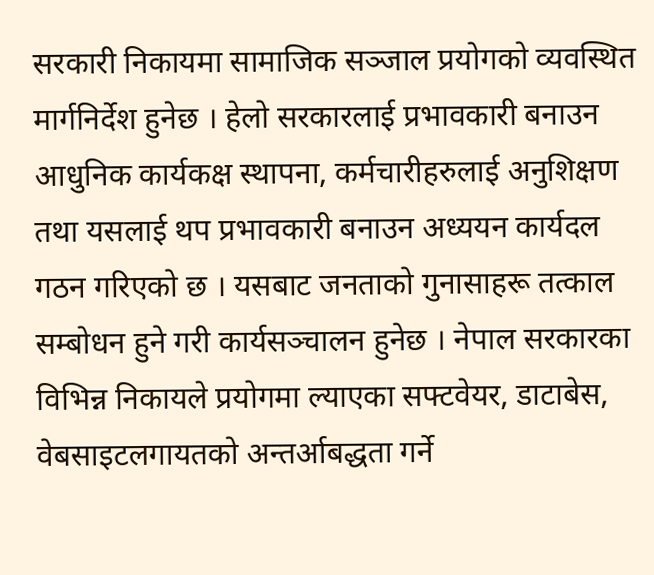सरकारी निकायमा सामाजिक सञ्जाल प्रयोगको व्यवस्थित मार्गनिर्देश हुनेछ । हेलो सरकारलाई प्रभावकारी बनाउन आधुनिक कार्यकक्ष स्थापना, कर्मचारीहरुलाई अनुशिक्षण तथा यसलाई थप प्रभावकारी बनाउन अध्ययन कार्यदल गठन गरिएको छ । यसबाट जनताको गुनासाहरू तत्काल सम्बोधन हुने गरी कार्यसञ्चालन हुनेछ । नेपाल सरकारका विभिन्न निकायले प्रयोगमा ल्याएका सफ्टवेयर, डाटाबेस, वेबसाइटलगायतको अन्तर्आबद्धता गर्ने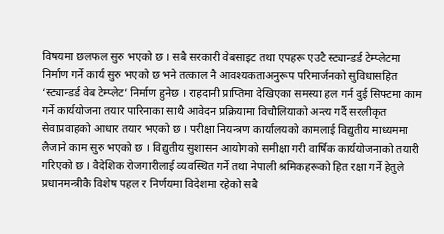विषयमा छलफल सुरु भएको छ । सबै सरकारी वेबसाइट तथा एपहरू एउटै स्ट्यान्डर्ड टेम्प्लेटमा निर्माण गर्ने कार्य सुरु भएको छ भने तत्काल नै आवश्यकताअनुरूप परिमार्जनको सुविधासहित ‘स्ट्यान्डर्ड वेब टेम्प्लेट’ निर्माण हुनेछ । राहदानी प्राप्तिमा देखिएका समस्या हल गर्न दुई सिफ्टमा काम गर्ने कार्ययोजना तयार पारिनाका साथै आवेदन प्रक्रियामा विचौलियाको अन्त्य गर्दै सरलीकृत सेवाप्रवाहको आधार तयार भएको छ । परीक्षा नियन्त्रण कार्यालयको कामलाई विद्युतीय माध्यममा लैजाने काम सुरु भएको छ । विद्युतीय सुशासन आयोगको समीक्षा गरी वार्षिक कार्ययोजनाको तयारी गरिएको छ । वैदेशिक रोजगारीलाई व्यवस्थित गर्ने तथा नेपाली श्रमिकहरूको हित रक्षा गर्ने हेतुले प्रधानमन्त्रीकै विशेष पहल र निर्णयमा विदेशमा रहेको सबै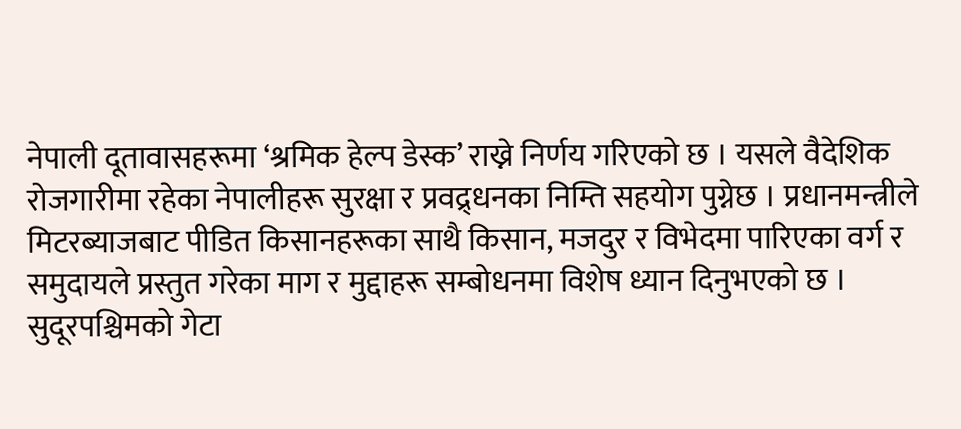नेपाली दूतावासहरूमा ‘श्रमिक हेल्प डेस्क’ राख्ने निर्णय गरिएको छ । यसले वैदेशिक रोजगारीमा रहेका नेपालीहरू सुरक्षा र प्रवद्र्धनका निम्ति सहयोग पुग्नेछ । प्रधानमन्त्रीले मिटरब्याजबाट पीडित किसानहरूका साथै किसान, मजदुर र विभेदमा पारिएका वर्ग र समुदायले प्रस्तुत गरेका माग र मुद्दाहरू सम्बोधनमा विशेष ध्यान दिनुभएको छ । सुदूरपश्चिमको गेटा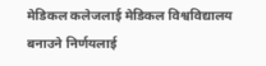मेडिकल कलेजलाई मेडिकल विश्वविद्यालय बनाउने निर्णयलाई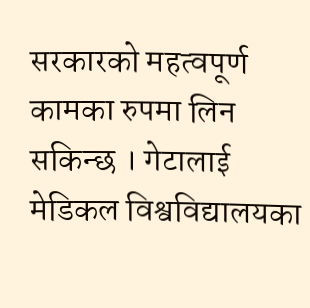सरकारको महत्वपूर्ण कामका रुपमा लिन सकिन्छ । गेटालाई मेडिकल विश्वविद्यालयका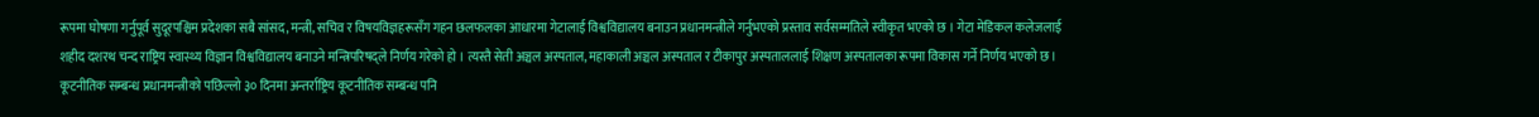रूपमा घोषणा गर्नुपूर्व सुदूरपश्चिम प्रदेशका सबै सांसद, मन्त्री, सचिव र विषयविज्ञहरूसँग गहन छलफलका आधारमा गेटालाई विश्वविद्यालय बनाउन प्रधानमन्त्रीले गर्नुभएको प्रस्ताव सर्वसम्मतिले स्वीकृत भएको छ । गेटा मेडिकल कलेजलाई शहीद दशरथ चन्द राष्ट्रिय स्वास्थ्य विज्ञान विश्वविद्यालय बनाउने मन्त्रिपरिषद्ले निर्णय गरेको हो । त्यस्तै सेती अञ्चल अस्पताल, महाकाली अञ्चल अस्पताल र टीकापुर अस्पताललाई शिक्षण अस्पतालका रूपमा विकास गर्ने निर्णय भएको छ । कूटनीतिक सम्बन्ध प्रधानमन्त्रीको पछिल्लो ३० दिनमा अन्तर्राष्ट्रिय कूटनीतिक सम्बन्ध पनि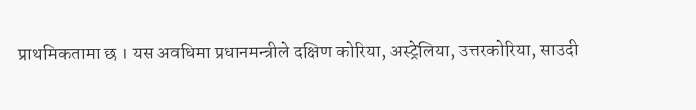प्राथमिकतामा छ । यस अवधिमा प्रधानमन्त्रीले दक्षिण कोरिया, अस्ट्रेलिया, उत्तरकोरिया, साउदी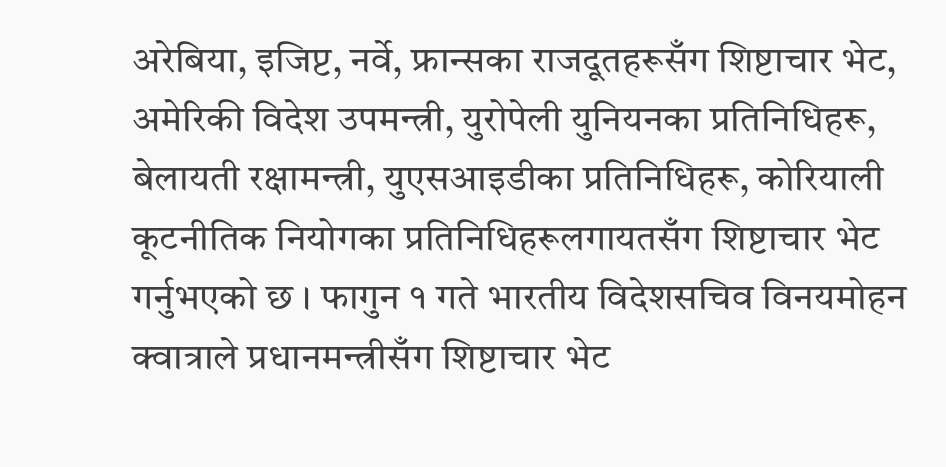अरेबिया, इजिप्ट, नर्वे, फ्रान्सका राजदूतहरूसँग शिष्टाचार भेट, अमेरिकी विदेश उपमन्त्री, युरोपेली युनियनका प्रतिनिधिहरू, बेलायती रक्षामन्त्री, युएसआइडीका प्रतिनिधिहरू, कोरियाली कूटनीतिक नियोगका प्रतिनिधिहरूलगायतसँग शिष्टाचार भेट गर्नुभएको छ । फागुन १ गते भारतीय विदेशसचिव विनयमोहन क्वात्राले प्रधानमन्त्रीसँग शिष्टाचार भेट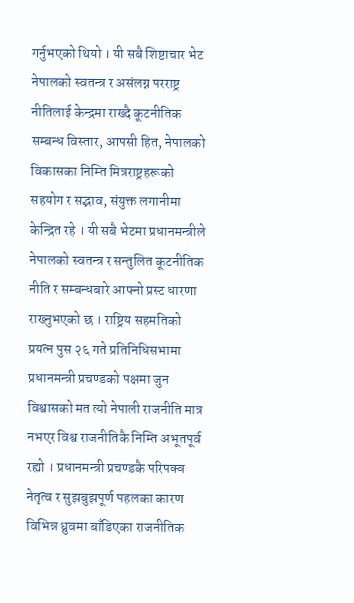गर्नुभएको थियो । यी सबै शिष्टाचार भेट नेपालको स्वतन्त्र र असंलग्न परराष्ट्र नीतिलाई केन्द्रमा राख्दै कूटनीतिक सम्बन्ध विस्तार, आपसी हित, नेपालको विकासका निम्ति मित्रराष्ट्रहरूको सहयोग र सद्भाव, संयुक्त लगानीमा केन्द्रित रहे । यी सबै भेटमा प्रधानमन्त्रीले नेपालको स्वतन्त्र र सन्तुलित कूटनीतिक नीति र सम्बन्धबारे आफ्नो प्रस्ट धारणा राख्नुभएको छ । राष्ट्रिय सहमतिको प्रयत्न पुस २६ गते प्रतिनिधिसभामा प्रधानमन्त्री प्रचण्डको पक्षमा जुन विश्वासको मत त्यो नेपाली राजनीति मात्र नभएर विश्व राजनीतिकै निम्ति अभूतपूर्व रह्यो । प्रधानमन्त्री प्रचण्डकै परिपक्व नेतृत्व र सुझबुझपूर्ण पहलका कारण विभिन्न ध्रुवमा बाँडिएका राजनीतिक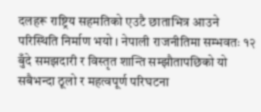दलहरू राष्ट्रिय सहमतिको एउटै छाताभित्र आउने परिस्थिति निर्माण भयो । नेपाली राजनीतिमा सम्भवतः १२ बुँदे समझदारी र विस्तृत शान्ति सम्झौतापछिको यो सबैभन्दा ठूलो र महत्वपूर्ण परिघटना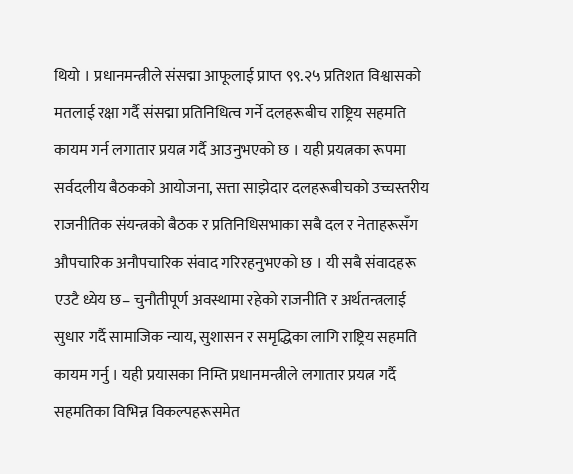थियो । प्रधानमन्त्रीले संसद्मा आफूलाई प्राप्त ९९.२५ प्रतिशत विश्वासको मतलाई रक्षा गर्दै संसद्मा प्रतिनिधित्व गर्ने दलहरूबीच राष्ट्रिय सहमति कायम गर्न लगातार प्रयत्न गर्दै आउनुभएको छ । यही प्रयत्नका रूपमा सर्वदलीय बैठकको आयोजना, सत्ता साझेदार दलहरूबीचको उच्चस्तरीय राजनीतिक संयन्त्रको बैठक र प्रतिनिधिसभाका सबै दल र नेताहरूसँग औपचारिक अनौपचारिक संवाद गरिरहनुभएको छ । यी सबै संवादहरू एउटै ध्येय छ– चुनौतीपूर्ण अवस्थामा रहेको राजनीति र अर्थतन्त्रलाई सुधार गर्दै सामाजिक न्याय, सुशासन र समृद्धिका लागि राष्ट्रिय सहमति कायम गर्नु । यही प्रयासका निम्ति प्रधानमन्त्रीले लगातार प्रयत्न गर्दै सहमतिका विभिन्न विकल्पहरूसमेत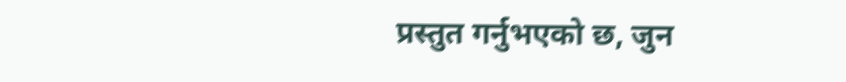प्रस्तुत गर्नुभएको छ, जुन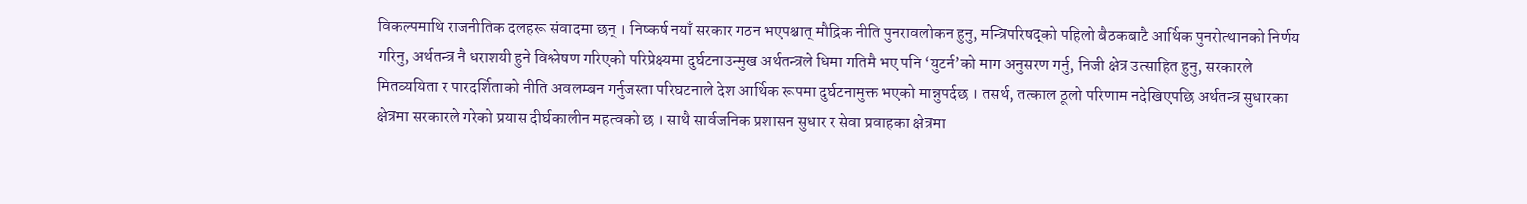विकल्पमाथि राजनीतिक दलहरू संवादमा छन् । निष्कर्ष नयाँ सरकार गठन भएपश्चात् मौद्रिक नीति पुनरावलोकन हुनु, मन्त्रिपरिषद्को पहिलो बैठकबाटै आर्थिक पुनरोत्थानको निर्णय गरिनु, अर्थतन्त्र नै धराशयी हुने विश्लेषण गरिएको परिप्रेक्ष्यमा दुर्घटनाउन्मुख अर्थतन्त्रले धिमा गतिमै भए पनि ‘युटर्न’को माग अनुसरण गर्नु, निजी क्षेत्र उत्साहित हुनु, सरकारले मितव्ययिता र पारदर्शिताको नीति अवलम्बन गर्नुजस्ता परिघटनाले देश आर्थिक रूपमा दुर्घटनामुक्त भएको मान्नुपर्दछ । तसर्थ, तत्काल ठूलो परिणाम नदेखिएपछि अर्थतन्त्र सुधारका क्षेत्रमा सरकारले गरेको प्रयास दीर्घकालीन महत्वको छ । साथै सार्वजनिक प्रशासन सुधार र सेवा प्रवाहका क्षेत्रमा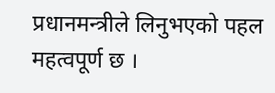प्रधानमन्त्रीले लिनुभएको पहल महत्वपूर्ण छ ।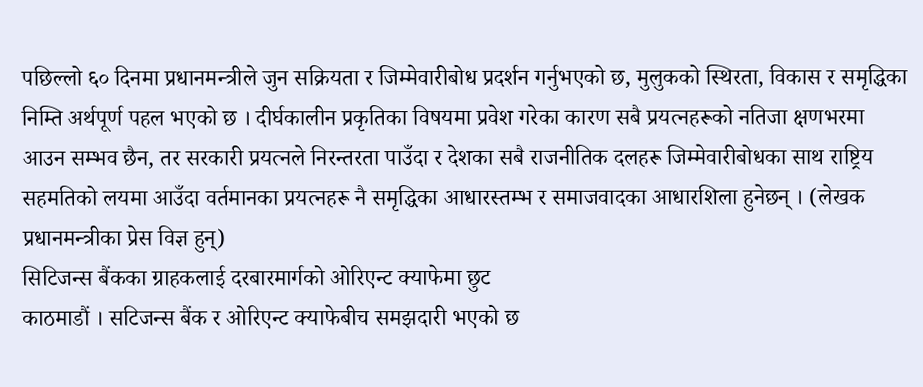पछिल्लो ६० दिनमा प्रधानमन्त्रीले जुन सक्रियता र जिम्मेवारीबोध प्रदर्शन गर्नुभएको छ, मुलुकको स्थिरता, विकास र समृद्धिका निम्ति अर्थपूर्ण पहल भएको छ । दीर्घकालीन प्रकृतिका विषयमा प्रवेश गरेका कारण सबै प्रयत्नहरूको नतिजा क्षणभरमा आउन सम्भव छैन, तर सरकारी प्रयत्नले निरन्तरता पाउँदा र देशका सबै राजनीतिक दलहरू जिम्मेवारीबोधका साथ राष्ट्रिय सहमतिको लयमा आउँदा वर्तमानका प्रयत्नहरू नै समृद्धिका आधारस्तम्भ र समाजवादका आधारशिला हुनेछन् । (लेखक प्रधानमन्त्रीका प्रेस विज्ञ हुन्)
सिटिजन्स बैंकका ग्राहकलाई दरबारमार्गको ओरिएन्ट क्याफेमा छुट
काठमाडौं । सटिजन्स बैंक र ओरिएन्ट क्याफेबीच समझदारी भएको छ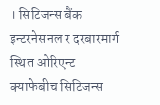। सिटिजन्स बैंक इन्टरनेसनल र दरबारमार्ग स्थित ओरिएन्ट क्याफेबीच सिटिजन्स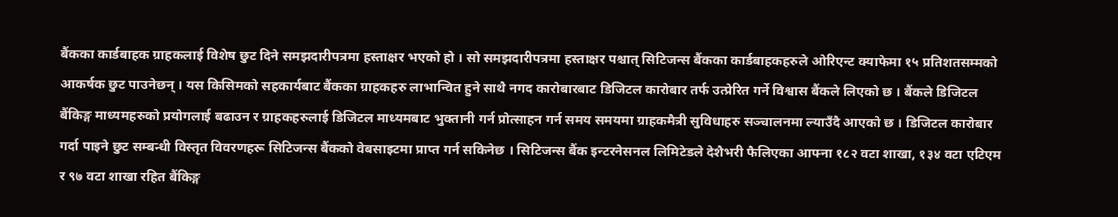बैंकका कार्डबाहक ग्राहकलाई विशेष छुट दिने समझदारीपत्रमा हस्ताक्षर भएको हो । सो समझदारीपत्रमा हस्ताक्षर पश्चात् सिटिजन्स बैंकका कार्डबाहकहरुले ओरिएन्ट क्याफेमा १५ प्रतिशतसम्मको आकर्षक छुट पाउनेछन् । यस किसिमको सहकार्यबाट बैंकका ग्राहकहरु लाभान्वित हुने साथै नगद कारोबारबाट डिजिटल कारोबार तर्फ उत्प्रेरित गर्ने विश्वास बैंकले लिएको छ । बैंकले डिजिटल बैंकिङ्ग माध्यमहरुको प्रयोगलाई बढाउन र ग्राहकहरुलाई डिजिटल माध्यमबाट भुक्तानी गर्न प्रोत्साहन गर्न समय समयमा ग्राहकमैत्री सुविधाहरु सञ्चालनमा ल्याउँदै आएको छ । डिजिटल कारोबार गर्दा पाइने छुट सम्बन्धी विस्तृत विवरणहरू सिटिजन्स बैंकको वेबसाइटमा प्राप्त गर्न सकिनेछ । सिटिजन्स बैंक इन्टरनेसनल लिमिटेडले देशैभरी फैलिएका आफ्ना १८२ वटा शाखा, १३४ वटा एटिएम र ९७ वटा शाखा रहित बैंकिङ्ग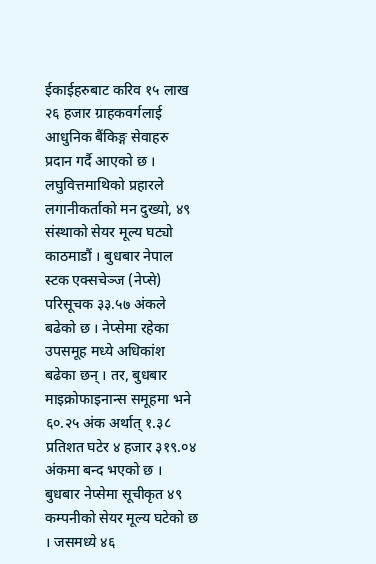ईकाईहरुबाट करिव १५ लाख २६ हजार ग्राहकवर्गलाई आधुनिक बैंकिङ्ग सेवाहरु प्रदान गर्दै आएको छ ।
लघुवित्तमाथिको प्रहारले लगानीकर्ताको मन दुख्यो, ४९ संस्थाको सेयर मूल्य घट्यो
काठमाडौं । बुधबार नेपाल स्टक एक्सचेञ्ज (नेप्से) परिसूचक ३३.५७ अंकले बढेको छ । नेप्सेमा रहेका उपसमूह मध्ये अधिकांश बढेका छन् । तर, बुधबार माइक्रोफाइनान्स समूहमा भने ६०.२५ अंक अर्थात् १.३८ प्रतिशत घटेर ४ हजार ३१९.०४ अंकमा बन्द भएको छ । बुधबार नेप्सेमा सूचीकृत ४९ कम्पनीको सेयर मूल्य घटेको छ । जसमध्ये ४६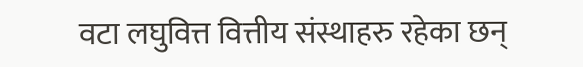वटा लघुवित्त वित्तीय संस्थाहरु रहेका छन्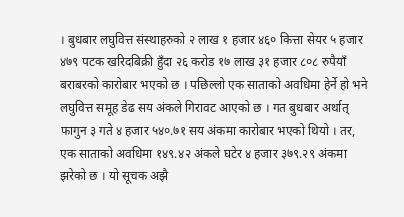। बुधबार लघुवित्त संस्थाहरुको २ लाख १ हजार ४६० कित्ता सेयर ५ हजार ४७९ पटक खरिदबिक्री हुँदा २६ करोड १७ लाख ३१ हजार ८०८ रुपैयाँ बराबरको कारोबार भएको छ । पछिल्लो एक साताको अवधिमा हेर्ने हो भने लघुवित्त समूह डेढ सय अंकले गिरावट आएको छ । गत बुधबार अर्थात् फागुन ३ गते ४ हजार ५४०.७१ सय अंकमा कारोबार भएको थियो । तर, एक साताको अवधिमा १४९.४२ अंकले घटेर ४ हजार ३७९.२९ अंकमा झरेको छ । यो सूचक अझै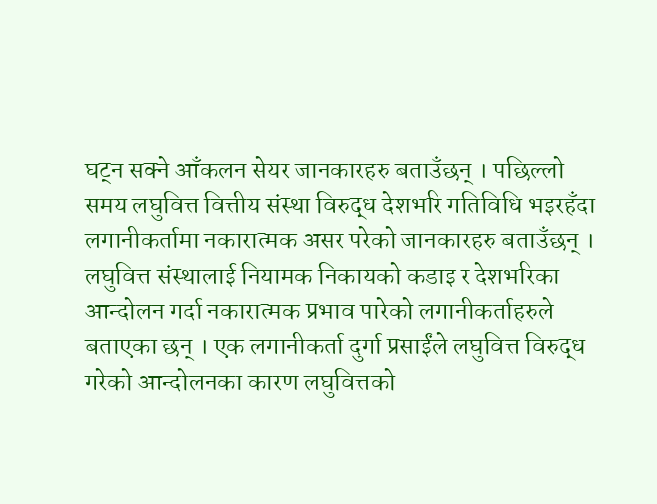घट्न सक्ने आँकलन सेयर जानकारहरु बताउँछन् । पछिल्लो समय लघुवित्त वित्तीय संस्था विरुद्ध देशभरि गतिविधि भइरहँदा लगानीकर्तामा नकारात्मक असर परेको जानकारहरु बताउँछन् । लघुवित्त संस्थालाई नियामक निकायको कडाइ र देशभरिका आन्दोलन गर्दा नकारात्मक प्रभाव पारेको लगानीकर्ताहरुले बताएका छन् । एक लगानीकर्ता दुर्गा प्रसाईंले लघुवित्त विरुद्ध गरेको आन्दोलनका कारण लघुवित्तको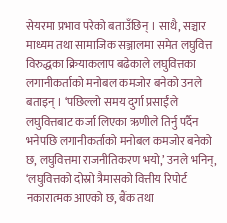सेयरमा प्रभाव परेको बताउँछिन् । साथै, सञ्चार माध्यम तथा सामाजिक सञ्जालमा समेत लघुवित्त विरुद्धका क्रियाकलाप बढेकाले लघुवित्तका लगानीकर्ताको मनोबल कमजोर बनेको उनले बताइन् । ‘पछिल्लो समय दुर्गा प्रसाईंले लघुवित्तबाट कर्जा लिएका ऋणीले तिर्नु पर्दैन भनेपछि लगानीकर्ताको मनोबल कमजोर बनेको छ, लघुवित्तमा राजनीतिकरण भयो,’ उनले भनिन्, ‘लघुवित्तको दोस्रो त्रैमासको वित्तीय रिपोर्ट नकारात्मक आएको छ, बैंक तथा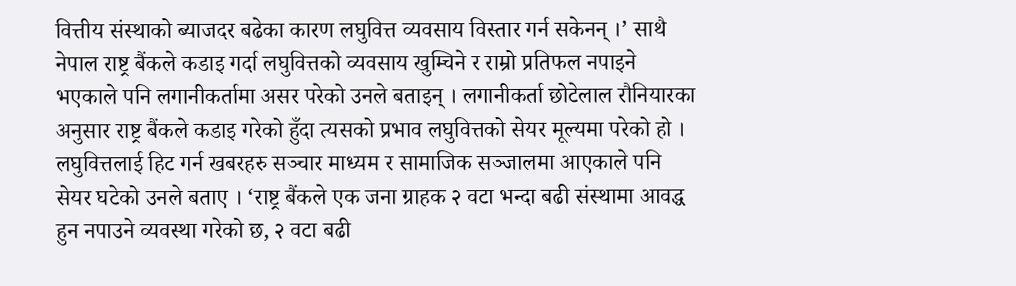वित्तीय संस्थाको ब्याजदर बढेका कारण लघुवित्त व्यवसाय विस्तार गर्न सकेनन् ।’ साथै नेपाल राष्ट्र बैंकले कडाइ गर्दा लघुवित्तको व्यवसाय खुम्चिने र राम्रो प्रतिफल नपाइने भएकाले पनि लगानीकर्तामा असर परेको उनले बताइन् । लगानीकर्ता छोटेलाल रौनियारका अनुसार राष्ट्र बैंकले कडाइ गरेको हुँदा त्यसको प्रभाव लघुवित्तको सेयर मूल्यमा परेको हो । लघुवित्तलाई हिट गर्न खबरहरु सञ्चार माध्यम र सामाजिक सञ्जालमा आएकाले पनि सेयर घटेको उनले बताए । ‘राष्ट्र बैंकले एक जना ग्राहक २ वटा भन्दा बढी संस्थामा आवद्ध हुन नपाउने व्यवस्था गरेको छ, २ वटा बढी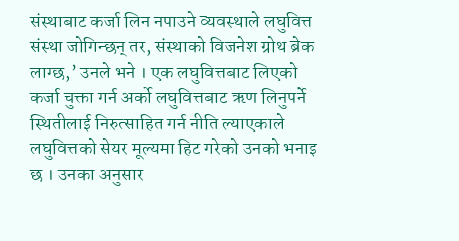संस्थाबाट कर्जा लिन नपाउने व्यवस्थाले लघुवित्त संस्था जोगिन्छन् तर, संस्थाको विजनेश ग्रोथ ब्रेक लाग्छ,’ उनले भने । एक लघुवित्तबाट लिएको कर्जा चुक्ता गर्न अर्को लघुवित्तबाट ऋण लिनुपर्ने स्थितीलाई निरुत्साहित गर्न नीति ल्याएकाले लघुवित्तको सेयर मूल्यमा हिट गरेको उनको भनाइ छ । उनका अनुसार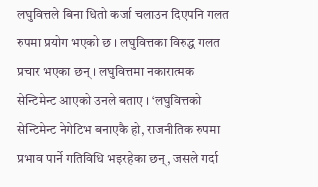लघुवित्तले बिना धितो कर्जा चलाउन दिएपनि गलत रुपमा प्रयोग भएको छ । लघुवित्तका विरुद्ध गलत प्रचार भएका छन् । लघुवित्तमा नकारात्मक सेन्टिमेन्ट आएको उनले बताए । ‘लघुवित्तको सेन्टिमेन्ट नेगेटिभ बनाएकै हो, राजनीतिक रुपमा प्रभाव पार्ने गतिविधि भइरहेका छन्, जसले गर्दा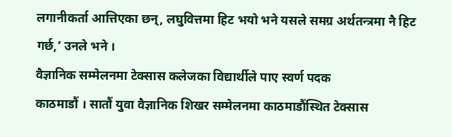लगानीकर्ता आत्तिएका छन्, लघुवित्तमा हिट भयो भने यसले समग्र अर्थतन्त्रमा नै हिट गर्छ,’ उनले भने ।
वैज्ञानिक सम्मेलनमा टेक्सास कलेजका विद्यार्थीले पाए स्वर्ण पदक
काठमाडौं । सातौं युवा वैज्ञानिक शिखर सम्मेलनमा काठमाडौंस्थित टेक्सास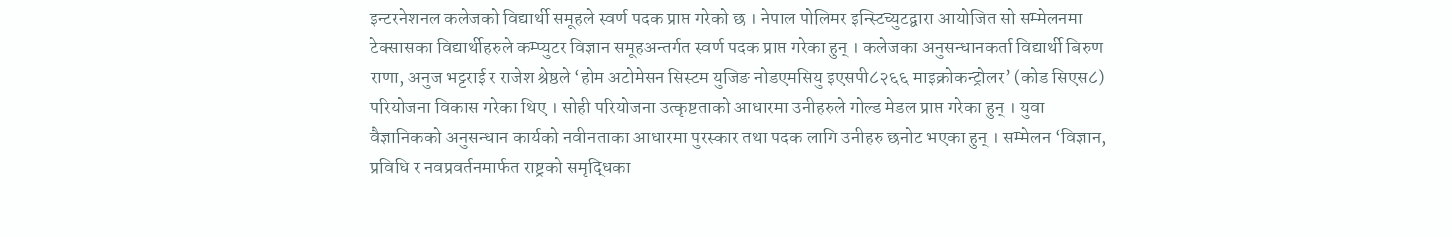इन्टरनेशनल कलेजको विद्यार्थी समूहले स्वर्ण पदक प्राप्त गरेको छ । नेपाल पोलिमर इन्स्टिच्युटद्वारा आयोजित सो सम्मेलनमा टेक्सासका विद्यार्थीहरुले कम्प्युटर विज्ञान समूहअन्तर्गत स्वर्ण पदक प्राप्त गरेका हुन् । कलेजका अनुसन्धानकर्ता विद्यार्थी बिरुण राणा, अनुज भट्टराई र राजेश श्रेष्ठले ‘होम अटोमेसन सिस्टम युजिङ नोडएमसियु इएसपी८२६६ माइक्रोकन्ट्रोलर’ (कोड सिएस८) परियोजना विकास गरेका थिए । सोही परियोजना उत्कृष्टताको आधारमा उनीहरुले गोल्ड मेडल प्राप्त गरेका हुन् । युवा वैज्ञानिकको अनुसन्धान कार्यको नवीनताका आधारमा पुरस्कार तथा पदक लागि उनीहरु छनोट भएका हुन् । सम्मेलन ‘विज्ञान, प्रविधि र नवप्रवर्तनमार्फत राष्ट्रको समृद्धिका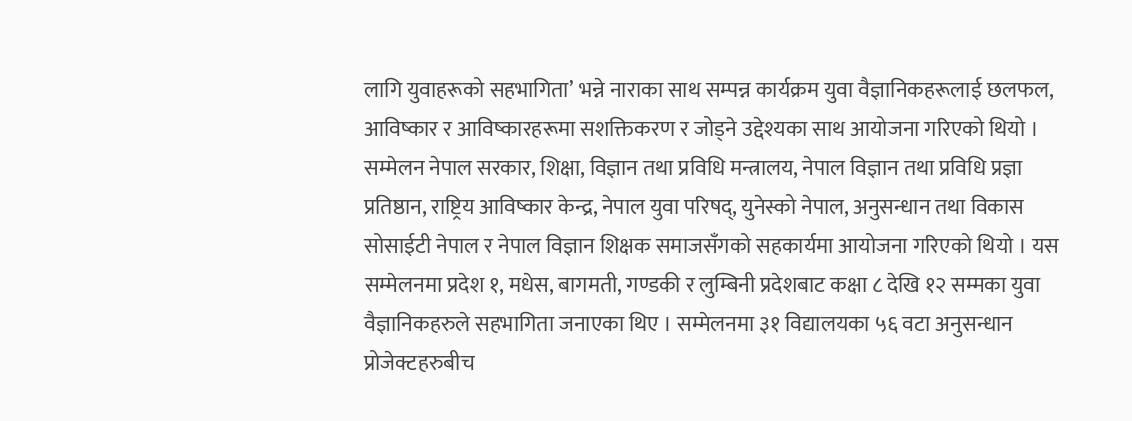लागि युवाहरूको सहभागिता’ भन्ने नाराका साथ सम्पन्न कार्यक्रम युवा वैज्ञानिकहरूलाई छलफल, आविष्कार र आविष्कारहरूमा सशक्तिकरण र जोड्ने उद्देश्यका साथ आयोजना गरिएको थियो । सम्मेलन नेपाल सरकार, शिक्षा, विज्ञान तथा प्रविधि मन्त्रालय, नेपाल विज्ञान तथा प्रविधि प्रज्ञा प्रतिष्ठान, राष्ट्रिय आविष्कार केन्द्र, नेपाल युवा परिषद्, युनेस्को नेपाल, अनुसन्धान तथा विकास सोसाईटी नेपाल र नेपाल विज्ञान शिक्षक समाजसँगको सहकार्यमा आयोजना गरिएको थियो । यस सम्मेलनमा प्रदेश १, मधेस, बागमती, गण्डकी र लुम्बिनी प्रदेशबाट कक्षा ८ देखि १२ सम्मका युवा वैज्ञानिकहरुले सहभागिता जनाएका थिए । सम्मेलनमा ३१ विद्यालयका ५६ वटा अनुसन्धान प्रोजेक्टहरुबीच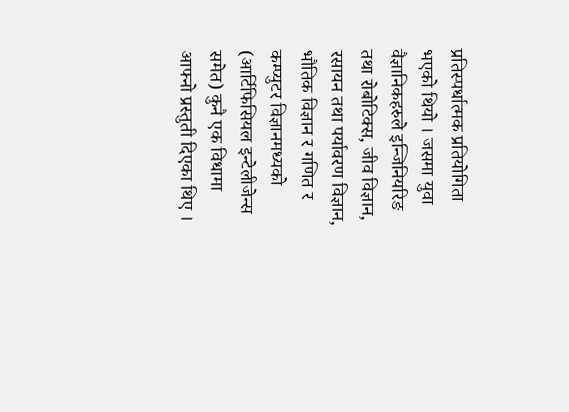प्रतिस्पर्धात्मक प्रतियोगिता भएको थियो । जसमा युवा वैज्ञानिकहरुले इन्जिनियरिङ तथा रोबोटिक्स, जीव विज्ञान, रसायन तथा पर्यावरण विज्ञान, भौतिक विज्ञान र गणित र कम्प्युटर विज्ञानमध्यको (आर्टिफिसियल इन्टेलीजेन्स समेत) कुनै एक विधामा आफ्नो प्रस्तुती दिएका थिए ।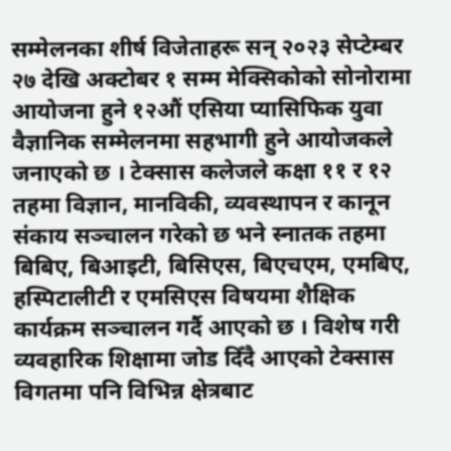सम्मेलनका शीर्ष विजेताहरू सन् २०२३ सेप्टेम्बर २७ देखि अक्टोबर १ सम्म मेक्सिकोको सोनोरामा आयोजना हुने १२औं एसिया प्यासिफिक युवा वैज्ञानिक सम्मेलनमा सहभागी हुने आयोजकले जनाएको छ । टेक्सास कलेजले कक्षा ११ र १२ तहमा विज्ञान, मानविकी, व्यवस्थापन र कानून संकाय सञ्चालन गरेको छ भने स्नातक तहमा बिबिए, बिआइटी, बिसिएस, बिएचएम, एमबिए, हस्पिटालीटी र एमसिएस विषयमा शैक्षिक कार्यक्रम सञ्चालन गर्दै आएको छ । विशेष गरी व्यवहारिक शिक्षामा जोड दिँदै आएको टेक्सास विगतमा पनि विभिन्न क्षेत्रबाट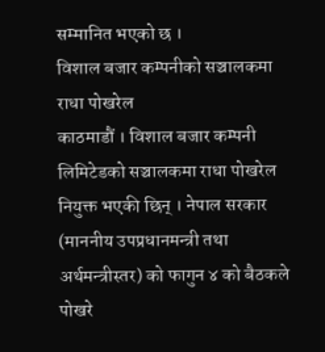सम्मानित भएको छ ।
विशाल बजार कम्पनीको सञ्चालकमा राधा पोखरेल
काठमाडौं । विशाल बजार कम्पनी लिमिटेडको सञ्चालकमा राधा पोखरेल नियुक्त भएकी छिन् । नेपाल सरकार (माननीय उपप्रधानमन्त्री तथा अर्थमन्त्रीस्तर) को फागुन ४ को बैठकले पोखरे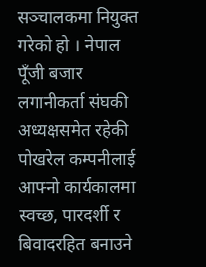सञ्चालकमा नियुक्त गरेको हो । नेपाल पूँजी बजार लगानीकर्ता संघकी अध्यक्षसमेत रहेकी पोखरेल कम्पनीलाई आफ्नो कार्यकालमा स्वच्छ, पारदर्शी र बिवादरहित बनाउने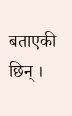बताएकी छिन् ।